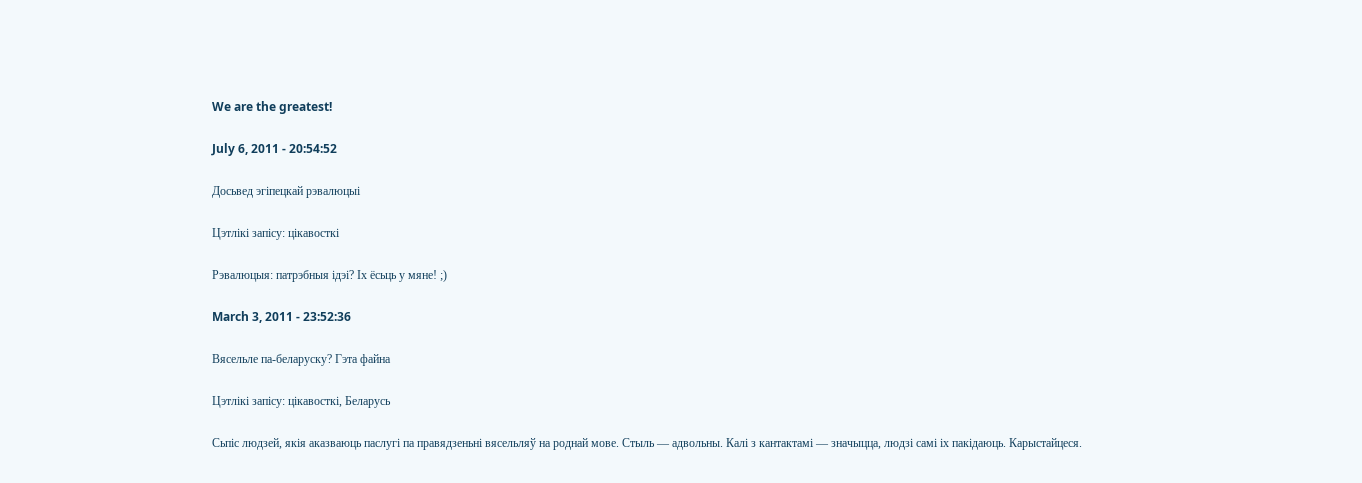We are the greatest!

July 6, 2011 - 20:54:52

Досьвед эгіпецкай рэвалюцыі

Цэтлікі запісу: цікавосткі

Рэвалюцыя: патрэбныя ідэі? Іх ёсьць у мяне! ;)

March 3, 2011 - 23:52:36

Вясельле па-беларуску? Гэта файна

Цэтлікі запісу: цікавосткі, Беларусь

Сьпіс людзей, якія аказваюць паслугі па правядзеньні вясельляў на роднай мове. Стыль — адвольны. Калі з кантактамі — значыцца, людзі самі іх пакідаюць. Карыстайцеся.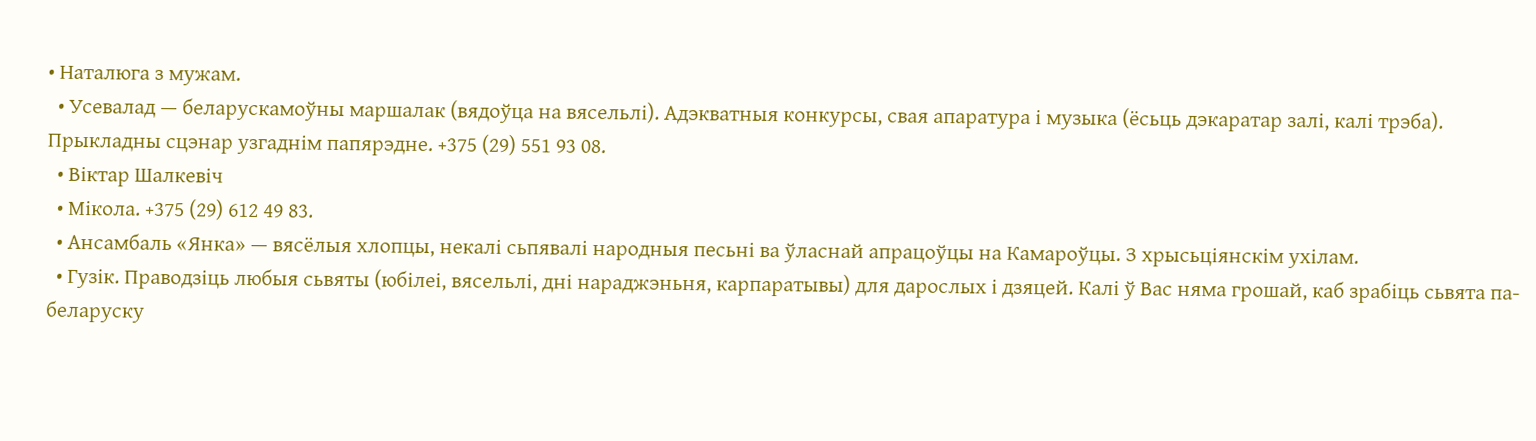• Наталюга з мужам.
  • Усевалад — беларускамоўны маршалак (вядоўца на вясельлі). Адэкватныя конкурсы, свая апаратура і музыка (ёсьць дэкаратар залі, калі трэба). Прыкладны сцэнар узгаднім папярэдне. +375 (29) 551 93 08.
  • Віктар Шалкевіч
  • Мікола. +375 (29) 612 49 83.
  • Ансамбаль «Янка» — вясёлыя хлопцы, некалі сьпявалі народныя песьні ва ўласнай апрацоўцы на Камароўцы. З хрысьціянскім ухілам.
  • Гузік. Праводзіць любыя сьвяты (юбілеі, вясельлі, дні нараджэньня, карпаратывы) для дарослых і дзяцей. Калі ў Вас няма грошай, каб зрабіць сьвята па-беларуску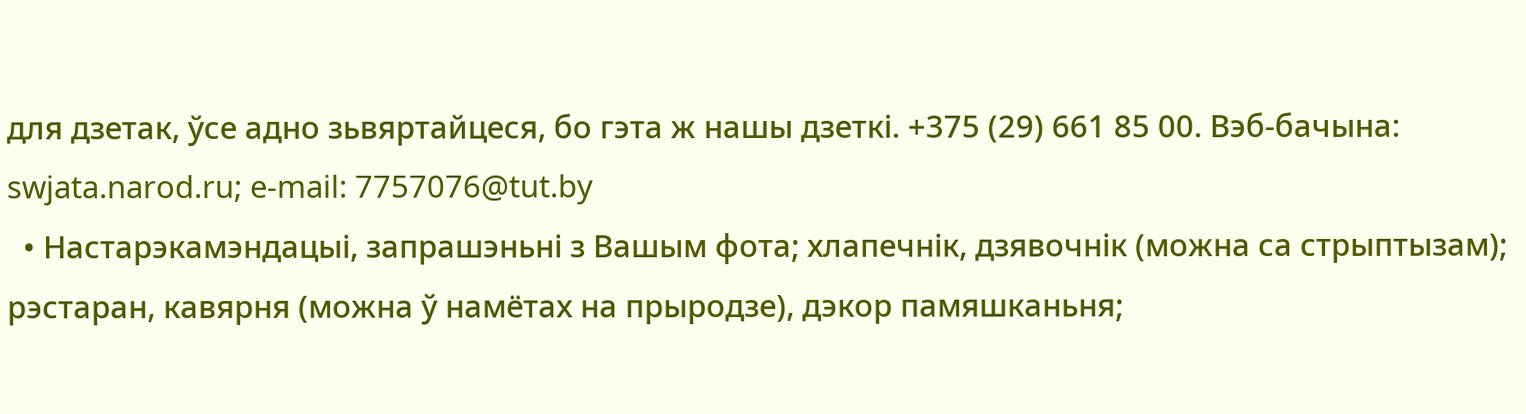для дзетак, ўсе адно зьвяртайцеся, бо гэта ж нашы дзеткі. +375 (29) 661 85 00. Вэб-бачына: swjata.narod.ru; e-mail: 7757076@tut.by
  • Настарэкамэндацыі, запрашэньні з Вашым фота; хлапечнік, дзявочнік (можна са стрыптызам); рэстаран, кавярня (можна ў намётах на прыродзе), дэкор памяшканьня;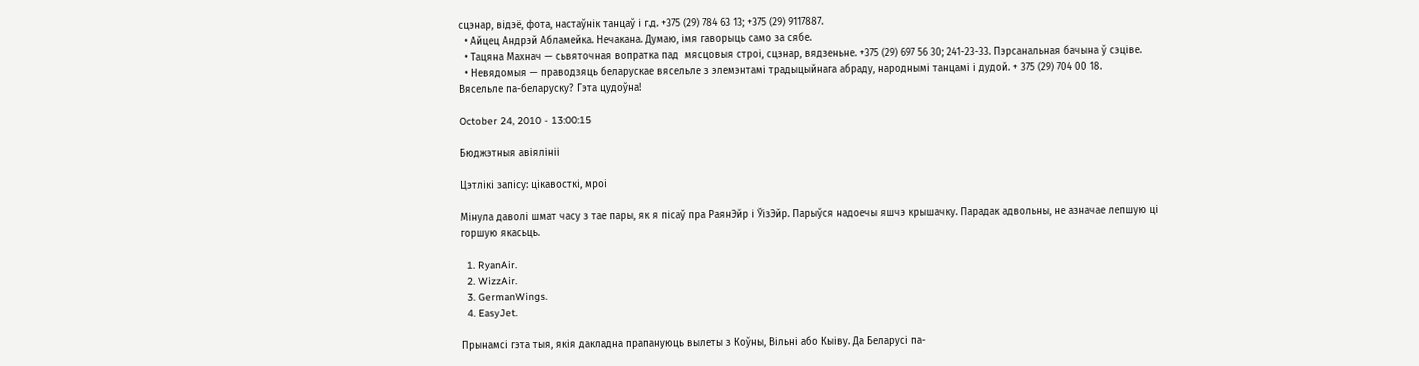сцэнар, відэё, фота, настаўнік танцаў і г.д. +375 (29) 784 63 13; +375 (29) 9117887.
  • Айцец Андрэй Абламейка. Нечакана. Думаю, імя гаворыць само за сябе.
  • Тацяна Махнач — сьвяточная вопратка пад  мясцовыя строі, сцэнар, вядзеньне. +375 (29) 697 56 30; 241-23-33. Пэрсанальная бачына ў сэціве.
  • Невядомыя — праводзяць беларускае вясельле з элемэнтамі традыцыйнага абраду, народнымі танцамі і дудой. + 375 (29) 704 00 18.
Вясельле па-беларуску? Гэта цудоўна!

October 24, 2010 - 13:00:15

Бюджэтныя авіялініі

Цэтлікі запісу: цікавосткі, мроі

Мінула даволі шмат часу з тае пары, як я пісаў пра РаянЭйр і ЎізЭйр. Парыўся надоечы яшчэ крышачку. Парадак адвольны, не азначае лепшую ці горшую якасьць.

  1. RyanAir.
  2. WizzAir.
  3. GermanWings.
  4. EasyJet.

Прынамсі гэта тыя, якія дакладна прапануюць вылеты з Коўны, Вільні або Кыіву. Да Беларусі па-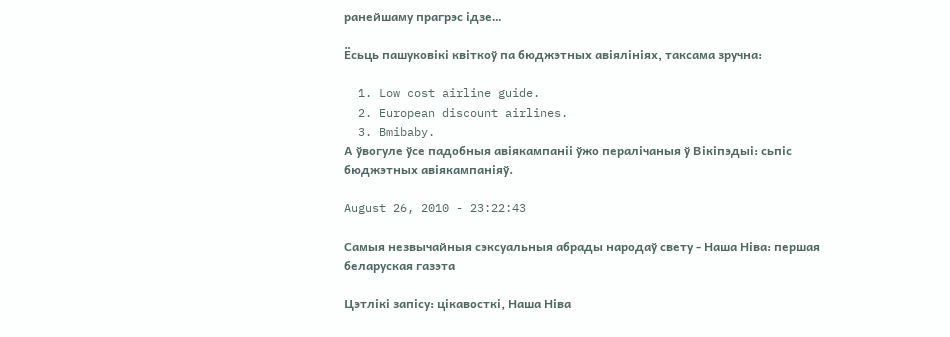ранейшаму прагрэс ідзе…

Ёсьць пашуковікі квіткоў па бюджэтных авіялініях, таксама зручна:

  1. Low cost airline guide.
  2. European discount airlines.
  3. Bmibaby.
А ўвогуле ўсе падобныя авіякампаніі ўжо пералічаныя ў Вікіпэдыі: сьпіс бюджэтных авіякампаніяў.

August 26, 2010 - 23:22:43

Самыя незвычайныя сэксуальныя абрады народаў свету - Наша Ніва: першая беларуская газэта

Цэтлікі запісу: цікавосткі, Наша Ніва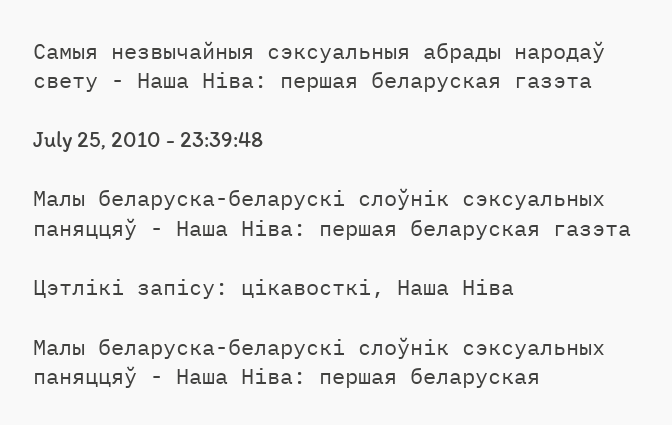Самыя незвычайныя сэксуальныя абрады народаў свету - Наша Ніва: першая беларуская газэта

July 25, 2010 - 23:39:48

Малы беларуска-беларускі слоўнік сэксуальных паняццяў - Наша Ніва: першая беларуская газэта

Цэтлікі запісу: цікавосткі, Наша Ніва

Малы беларуска-беларускі слоўнік сэксуальных паняццяў - Наша Ніва: першая беларуская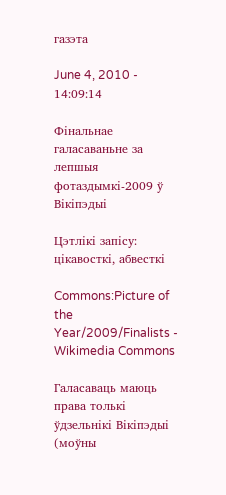газэта

June 4, 2010 - 14:09:14

Фінальнае галасаваньне за лепшыя фотаздымкі-2009 ў Вікіпэдыі

Цэтлікі запісу: цікавосткі, абвесткі

Commons:Picture of the Year/2009/Finalists - Wikimedia Commons

Галасаваць маюць права толькі ўдзельнікі Вікіпэдыі (моўны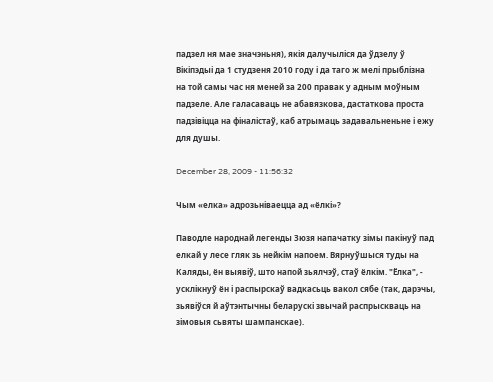падзел ня мае значэньня), якія далучыліся да ўдзелу ў Вікіпэдыі да 1 студзеня 2010 году і да таго ж мелі прыблізна на той самы час ня меней за 200 правак у адным моўным падзеле. Але галасаваць не абавязкова, дастаткова проста падзівіцца на фіналістаў, каб атрымаць задавальненьне і ежу для душы.

December 28, 2009 - 11:56:32

Чым «елка» адрозьніваецца ад «ёлкі»?

Паводле народнай легенды Зюзя напачатку зімы пакінуў пад елкай у лесе гляк зь нейкім напоем. Вярнуўшыся туды на Каляды, ён выявіў, што напой зьялчэў, стаў ёлкім. "Ёлка", - усклікнуў ён і распырскаў вадкасьць вакол сябе (так, дарэчы, зьявіўся й аўтэнтычны беларускі звычай распрыскваць на зімовыя сьвяты шампанскае).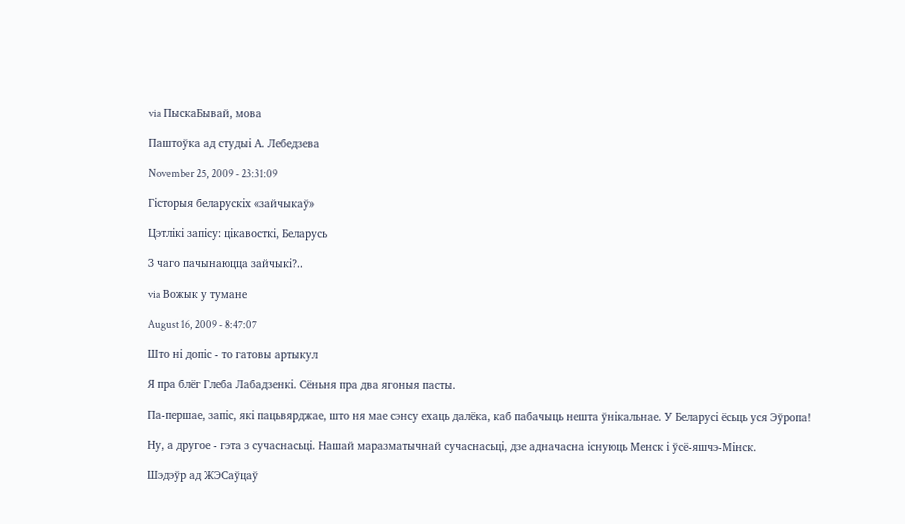via ПыскаБывай, мова

Паштоўка ад студыі А. Лебедзева

November 25, 2009 - 23:31:09

Гісторыя беларускіх «зайчыкаў»

Цэтлікі запісу: цікавосткі, Беларусь

З чаго пачынаюцца зайчыкі?..

via Вожык у тумане

August 16, 2009 - 8:47:07

Што ні допіс - то гатовы артыкул

Я пра блёг Глеба Лабадзенкі. Сёньня пра два ягоныя пасты.

Па-першае, запіс, які пацьвярджае, што ня мае сэнсу ехаць далёка, каб пабачыць нешта ўнікальнае. У Беларусі ёсьць уся Эўропа!

Ну, а другое - гэта з сучаснасьці. Нашай маразматычнай сучаснасьці, дзе адначасна існуюць Менск і ўсё-яшчэ-Мінск.

Шэдэўр ад ЖЭСаўцаў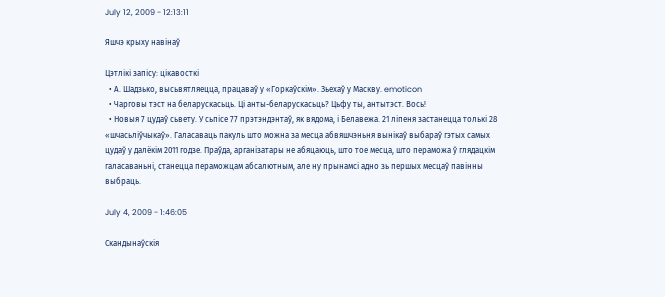July 12, 2009 - 12:13:11

Яшчэ крыху навінаў

Цэтлікі запісу: цікавосткі
  • А. Шадзько, высьвятляецца, працаваў у «Горкаўскім». Зьехаў у Маскву. emoticon
  • Чарговы тэст на беларускасьць. Ці анты-беларускасьць? Цьфу ты, антытэст. Вось!
  • Новыя 7 цудаў сьвету. У сьпісе 77 прэтэндэнтаў, як вядома, і Белавежа. 21 ліпеня застанецца толькі 28 «шчасьліўчыкаў». Галасаваць пакуль што можна за месца абвяшчэньня вынікаў выбараў гэтых самых цудаў у далёкім 2011 годзе. Праўда, арганізатары не абяцаюць, што тое месца, што пераможа ў глядацкім галасаваньні, станецца пераможцам абсалютным, але ну прынамсі адно зь першых месцаў павінны выбраць.

July 4, 2009 - 1:46:05

Скандынаўскія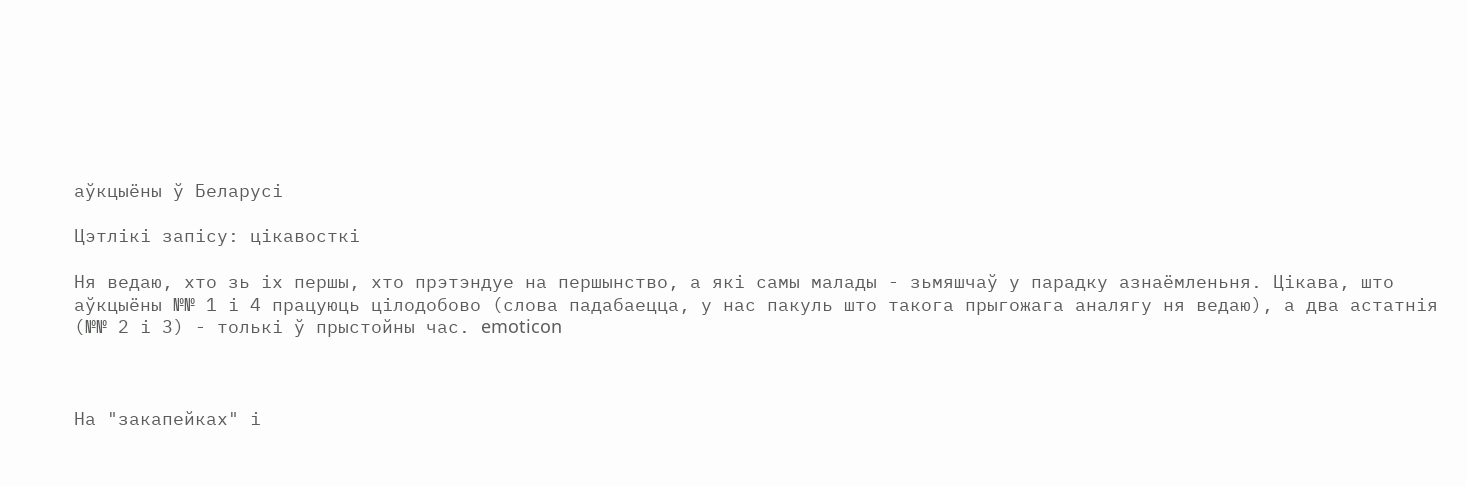аўкцыёны ў Беларусі

Цэтлікі запісу: цікавосткі

Ня ведаю, хто зь іх першы, хто прэтэндуе на першынство, а які самы малады - зьмяшчаў у парадку азнаёмленьня. Цікава, што аўкцыёны №№ 1 і 4 працуюць цілодобово (слова падабаецца, у нас пакуль што такога прыгожага аналягу ня ведаю), а два астатнія (№№ 2 і 3) - толькі ў прыстойны час. emoticon



На "закапейках" і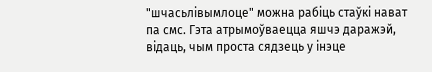"шчасьлівымлоце" можна рабіць стаўкі нават па смс. Гэта атрымоўваецца яшчэ даражэй, відаць, чым проста сядзець у інэце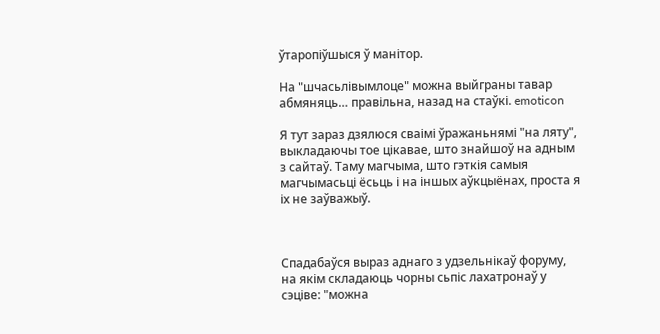ўтаропіўшыся ў манітор.

На "шчасьлівымлоце" можна выйграны тавар абмяняць… правільна, назад на стаўкі. emoticon

Я тут зараз дзялюся сваімі ўражаньнямі "на ляту", выкладаючы тое цікавае, што знайшоў на адным з сайтаў. Таму магчыма, што гэткія самыя магчымасьці ёсьць і на іншых аўкцыёнах, проста я іх не заўважыў.



Спадабаўся выраз аднаго з удзельнікаў форуму, на якім складаюць чорны сьпіс лахатронаў у сэціве: "можна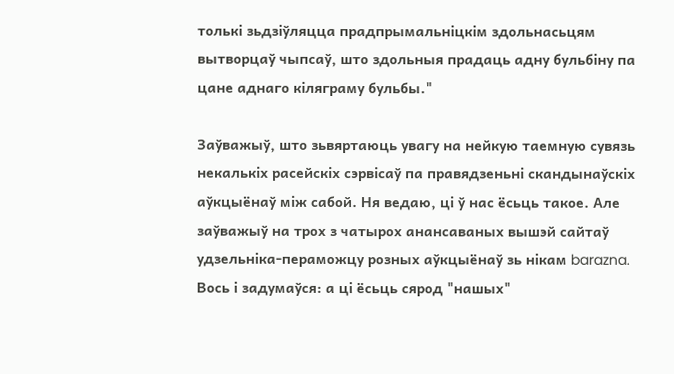толькі зьдзіўляцца прадпрымальніцкім здольнасьцям вытворцаў чыпсаў, што здольныя прадаць адну бульбіну па цане аднаго кіляграму бульбы."

Заўважыў, што зьвяртаюць увагу на нейкую таемную сувязь некалькіх расейскіх сэрвісаў па правядзеньні скандынаўскіх аўкцыёнаў між сабой. Ня ведаю, ці ў нас ёсьць такое. Але заўважыў на трох з чатырох анансаваных вышэй сайтаў удзельніка-пераможцу розных аўкцыёнаў зь нікам barazna. Вось і задумаўся: а ці ёсьць сярод "нашых"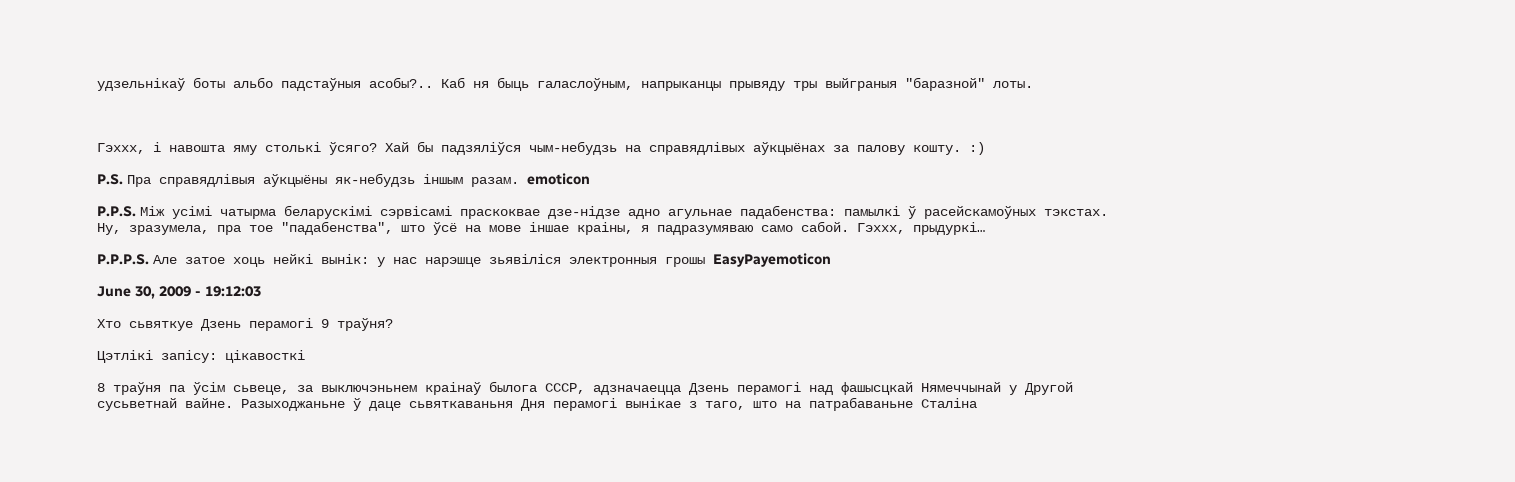удзельнікаў боты альбо падстаўныя асобы?.. Каб ня быць галаслоўным, напрыканцы прывяду тры выйграныя "баразной" лоты.



Гэххх, і навошта яму столькі ўсяго? Хай бы падзяліўся чым-небудзь на справядлівых аўкцыёнах за палову кошту. :)

P.S. Пра справядлівыя аўкцыёны як-небудзь іншым разам. emoticon

P.P.S. Між усімі чатырма беларускімі сэрвісамі праскоквае дзе-нідзе адно агульнае падабенства: памылкі ў расейскамоўных тэкстах. Ну, зразумела, пра тое "падабенства", што ўсё на мове іншае краіны, я падразумяваю само сабой. Гэххх, прыдуркі…

P.P.P.S. Але затое хоць нейкі вынік: у нас нарэшце зьявіліся электронныя грошы EasyPayemoticon

June 30, 2009 - 19:12:03

Хто сьвяткуе Дзень перамогі 9 траўня?

Цэтлікі запісу: цікавосткі

8 траўня па ўсім сьвеце, за выключэньнем краінаў былога СССР, адзначаецца Дзень перамогі над фашысцкай Нямеччынай у Другой сусьветнай вайне. Разыходжаньне ў даце сьвяткаваньня Дня перамогі вынікае з таго, што на патрабаваньне Сталіна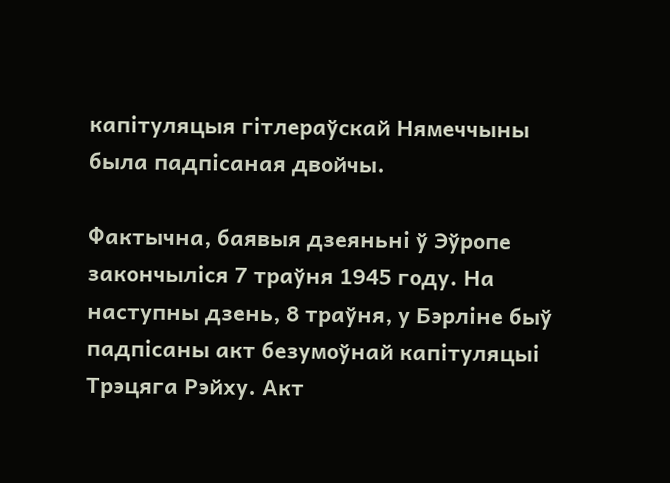капітуляцыя гітлераўскай Нямеччыны была падпісаная двойчы.

Фактычна, баявыя дзеяньні ў Эўропе закончыліся 7 траўня 1945 году. На наступны дзень, 8 траўня, у Бэрліне быў падпісаны акт безумоўнай капітуляцыі Трэцяга Рэйху. Акт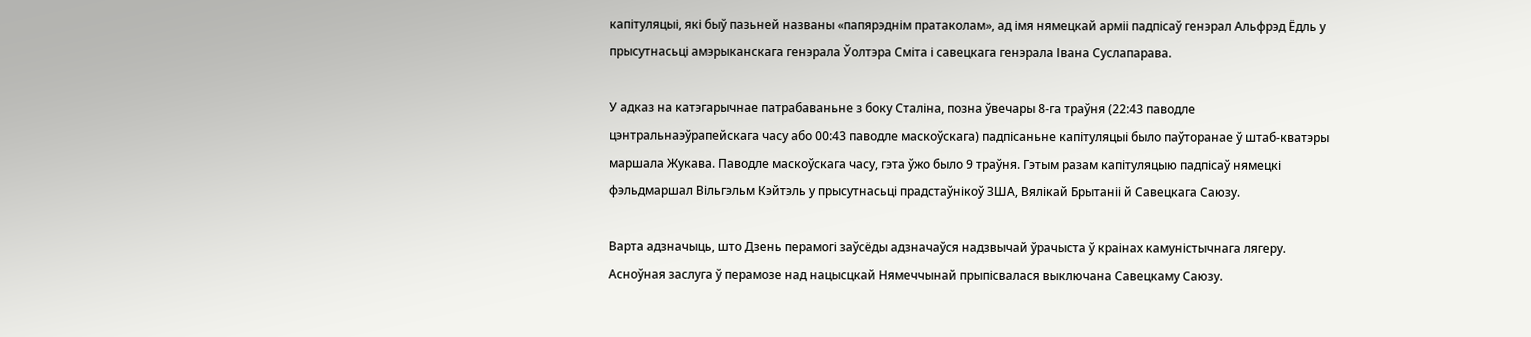капітуляцыі, які быў пазьней названы «папярэднім пратаколам», ад імя нямецкай арміі падпісаў генэрал Альфрэд Ёдль у прысутнасьці амэрыканскага генэрала Ўолтэра Сміта і савецкага генэрала Івана Суслапарава.

У адказ на катэгарычнае патрабаваньне з боку Сталіна, позна ўвечары 8-га траўня (22:43 паводле цэнтральнаэўрапейскага часу або 00:43 паводле маскоўскага) падпісаньне капітуляцыі было паўторанае ў штаб-кватэры маршала Жукава. Паводле маскоўскага часу, гэта ўжо было 9 траўня. Гэтым разам капітуляцыю падпісаў нямецкі фэльдмаршал Вільгэльм Кэйтэль у прысутнасьці прадстаўнікоў ЗША, Вялікай Брытаніі й Савецкага Саюзу.

Варта адзначыць, што Дзень перамогі заўсёды адзначаўся надзвычай ўрачыста ў краінах камуністычнага лягеру. Асноўная заслуга ў перамозе над нацысцкай Нямеччынай прыпісвалася выключана Савецкаму Саюзу.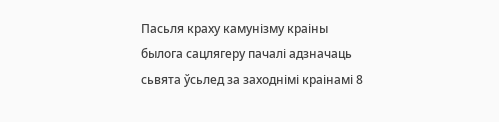Пасьля краху камунізму краіны былога сацлягеру пачалі адзначаць сьвята ўсьлед за заходнімі краінамі 8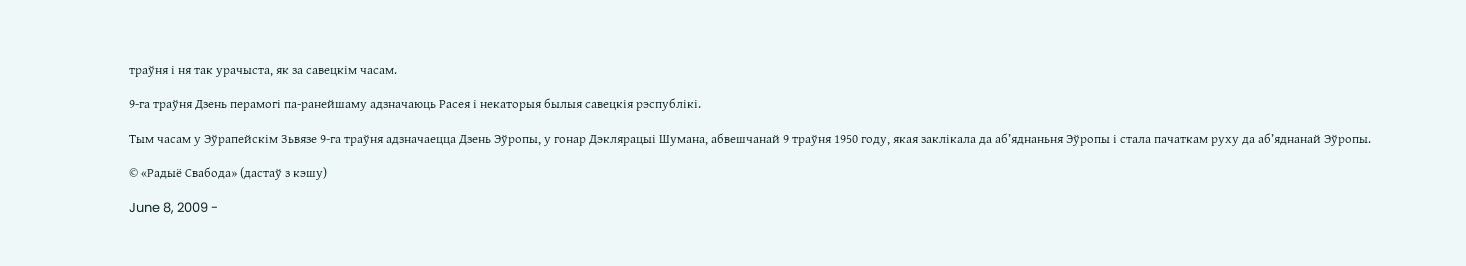траўня і ня так урачыста, як за савецкім часам.

9-га траўня Дзень перамогі па-ранейшаму адзначаюць Расея і некаторыя былыя савецкія рэспублікі.

Тым часам у Эўрапейскім Зьвязе 9-га траўня адзначаецца Дзень Эўропы, у гонар Дэклярацыі Шумана, абвешчанай 9 траўня 1950 году, якая заклікала да аб’яднаньня Эўропы і стала пачаткам руху да аб’яднанай Эўропы.

© «Радыё Свабода» (дастаў з кэшу)

June 8, 2009 -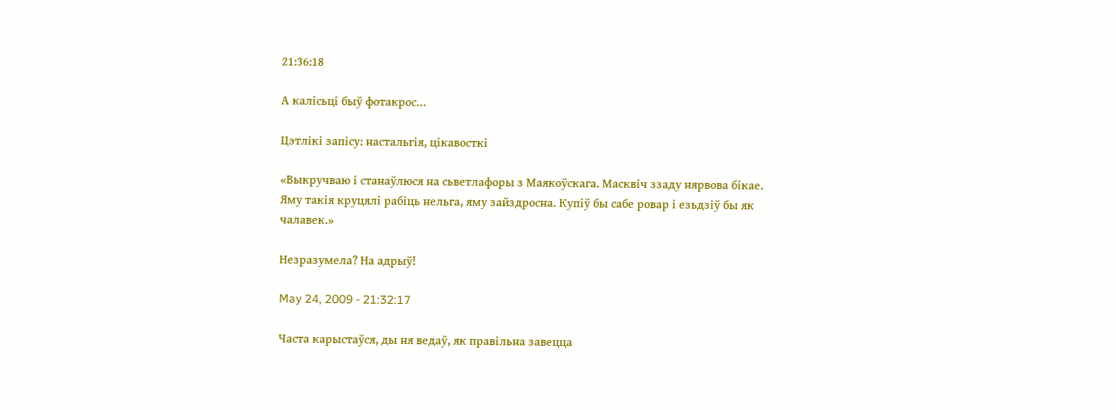21:36:18

А калісьці быў фотакрос…

Цэтлікі запісу: настальгія, цікавосткі

«Выкручваю і станаўлюся на сьветлафоры з Маякоўскага. Масквіч ззаду нярвова бікае. Яму такія круцялі рабіць нельга, яму зайздросна. Купіў бы сабе ровар і езьдзіў бы як чалавек.»

Незразумела? На адрыў!

May 24, 2009 - 21:32:17

Часта карыстаўся, ды ня ведаў, як правільна завецца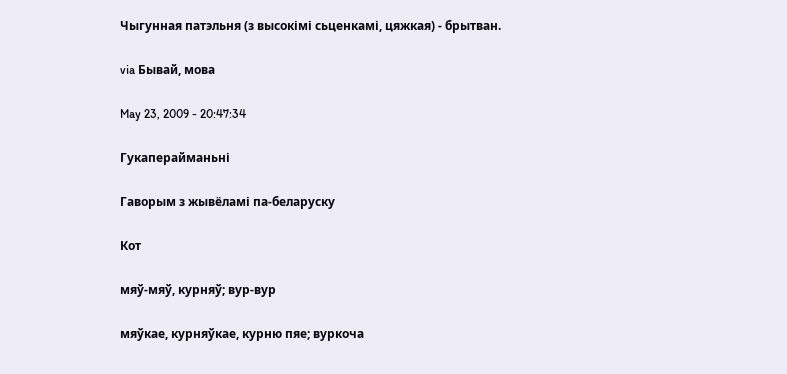Чыгунная патэльня (з высокімі сьценкамі, цяжкая) - брытван.

via Бывай, мова

May 23, 2009 - 20:47:34

Гукаперайманьні

Гаворым з жывёламі па-беларуску

Кот

мяў-мяў, курняў; вур-вур

мяўкае, курняўкае, курню пяе; вуркоча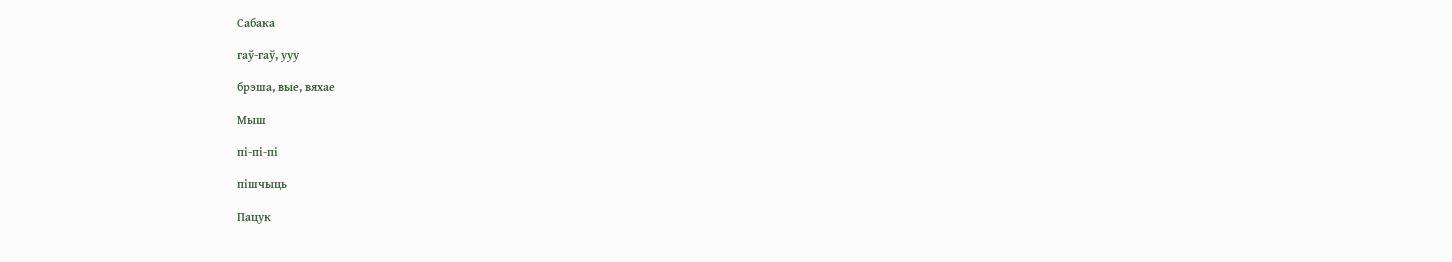Сабака

гаў-гаў, ууу

брэша, вые, вяхае

Мыш

пі-пі-пі

пішчыць

Пацук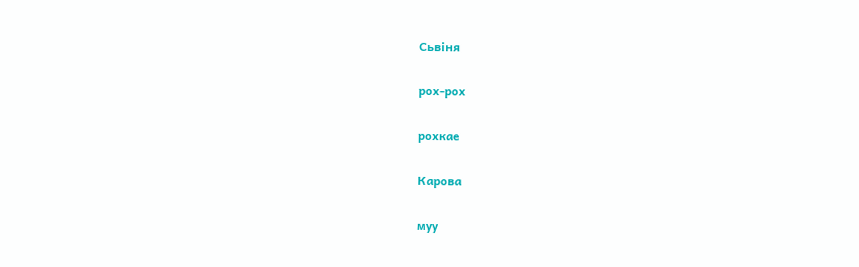Сьвіня

рох-рох

рохкае

Карова

муу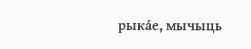рыка́е, мычыць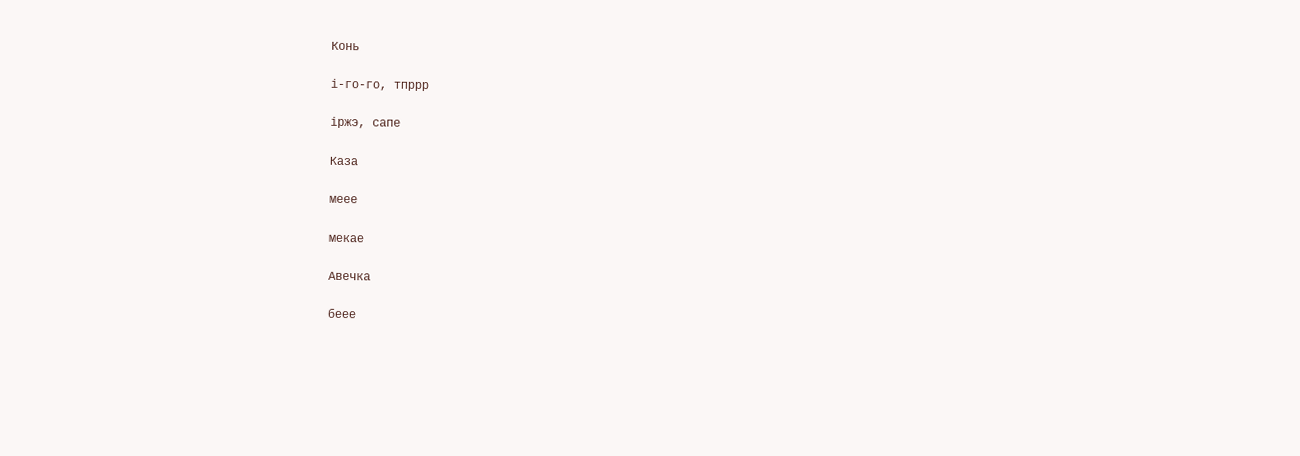Конь

і-го-го, тпррр

іржэ, сапе

Каза

меее

мекае

Авечка

беее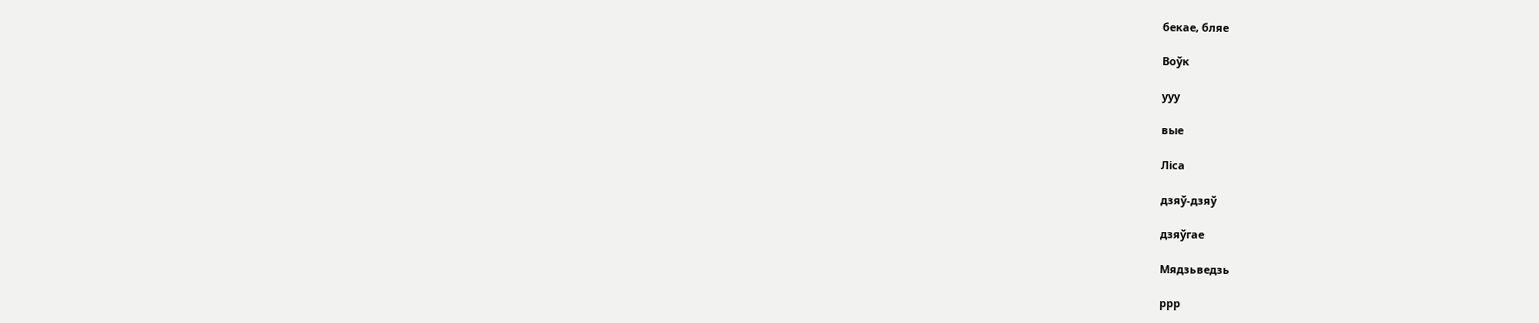бекае, бляе

Воўк

ууу

вые

Ліса

дзяў-дзяў

дзяўгае

Мядзьведзь

ррр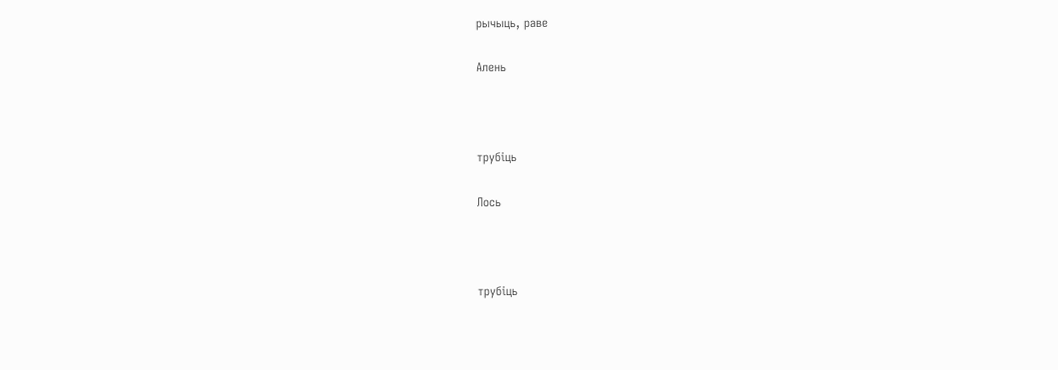рычыць, раве

Алень



трубіць

Лось



трубіць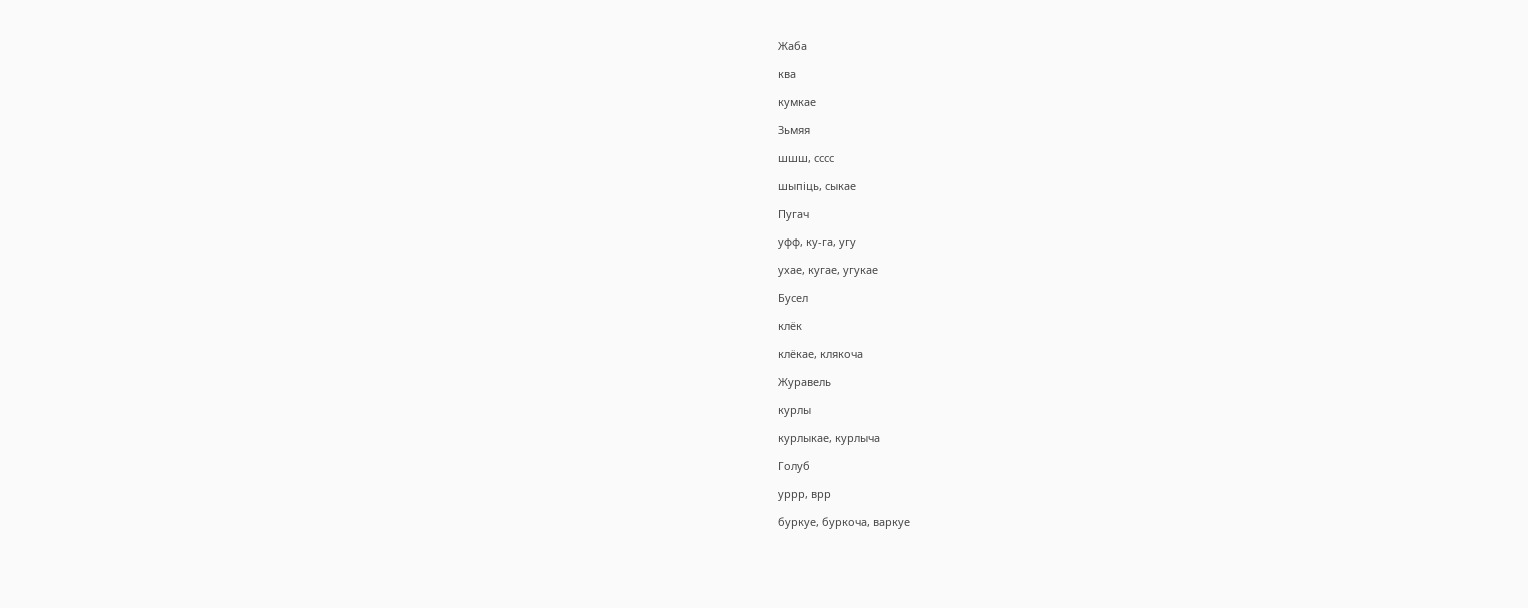Жаба

ква

кумкае

Зьмяя

шшш, сссс

шыпіць, сыкае

Пугач

уфф, ку-га, угу

ухае, кугае, угукае

Бусел

клёк

клёкае, клякоча

Журавель

курлы

курлыкае, курлыча

Голуб

уррр, врр

буркуе, буркоча, варкуе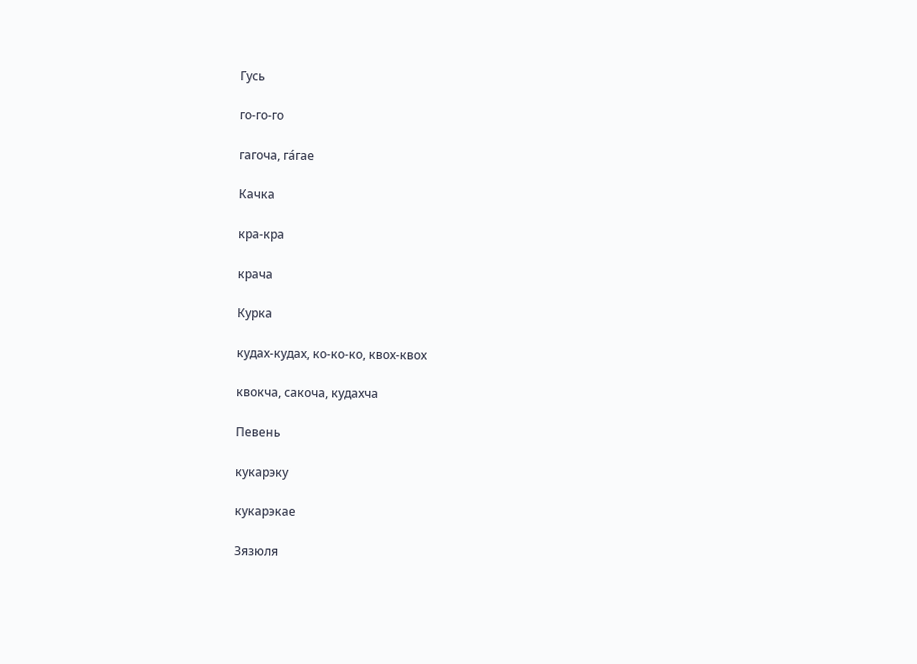Гусь

го-го-го

гагоча, га́гае

Качка

кра-кра

крача

Курка

кудах-кудах, ко-ко-ко, квох-квох

квокча, сакоча, кудахча

Певень

кукарэку

кукарэкае

Зязюля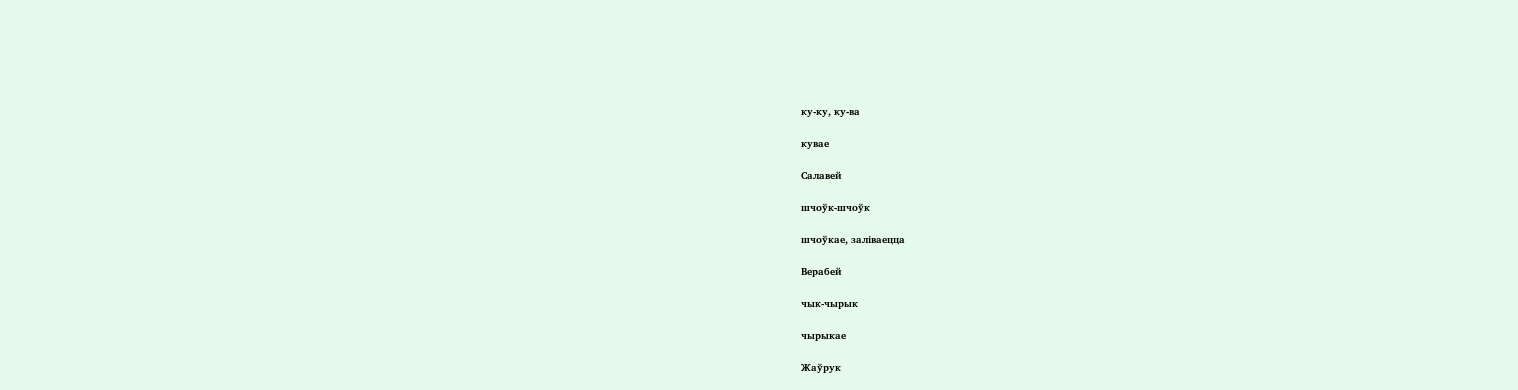ку-ку, ку-ва

кувае

Салавей

шчоўк-шчоўк

шчоўкае, заліваецца

Верабей

чык-чырык

чырыкае

Жаўрук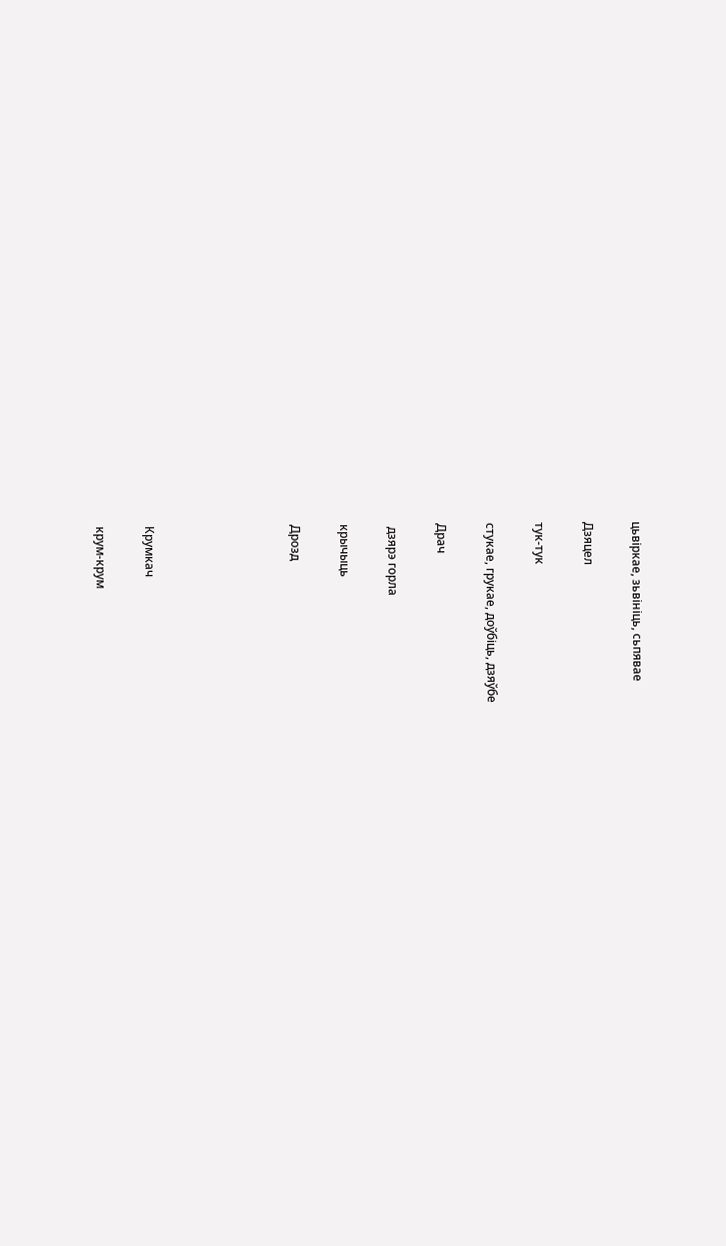цьвіркае, зьвініць, сьпявае

Дзяцел

тук-тук

стукае, грукае, доўбіць, дзяўбе

Драч

 дзярэ горла

крычыць

Дрозд





Крумкач

крум-крум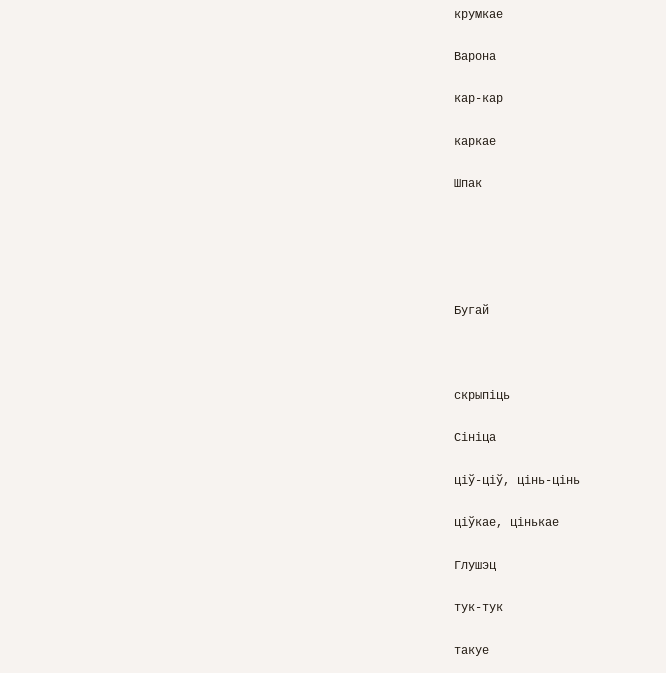крумкае

Варона

кар-кар

каркае

Шпак





Бугай



скрыпіць

Сініца

ціў-ціў, цінь-цінь

ціўкае, цінькае

Глушэц

тук-тук

такуе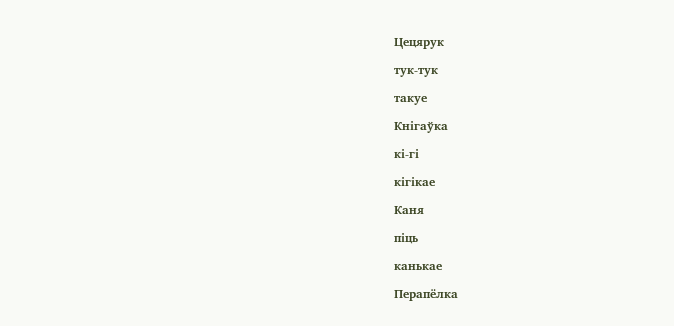Цецярук

тук-тук

такуе

Кнігаўка

кі-гі

кігікае

Каня

піць

канькае

Перапёлка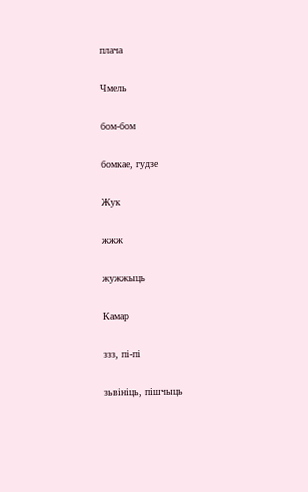плача

Чмель

бом-бом

бомкае, гудзе

Жук

жжж

жужжыць

Камар

ззз, пі-пі

зьвініць, пішчыць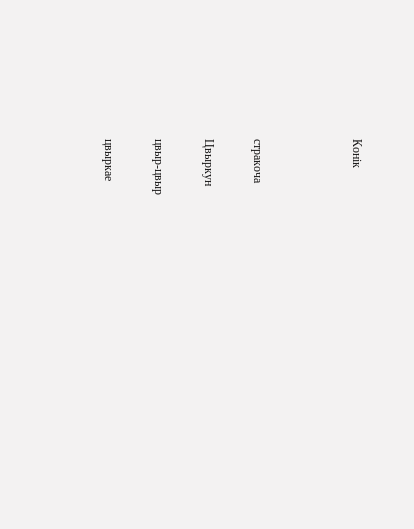Конік



стракоча

Цвыркун

цвыр-цвыр

цвыркае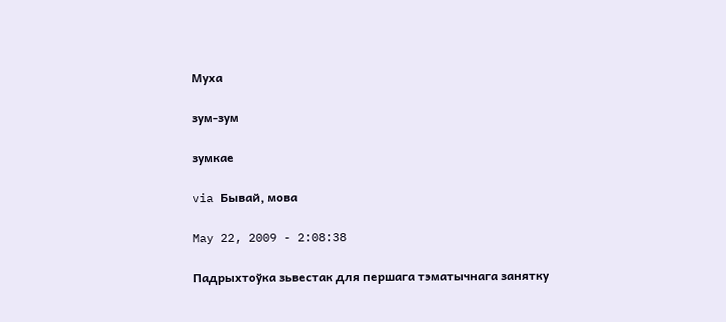Муха

зум-зум

зумкае

via Бывай, мова

May 22, 2009 - 2:08:38

Падрыхтоўка зьвестак для першага тэматычнага занятку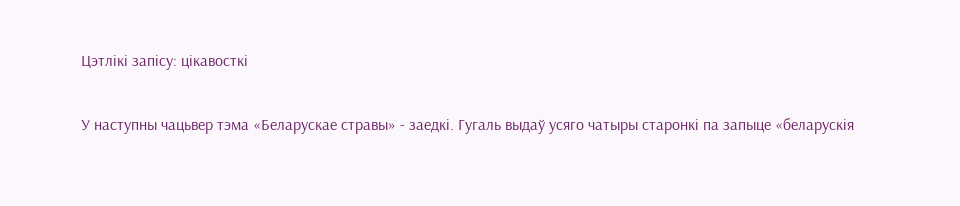Цэтлікі запісу: цікавосткі

У наступны чацьвер тэма «Беларускае стравы» - заедкі. Гугаль выдаў усяго чатыры старонкі па запыце «беларускія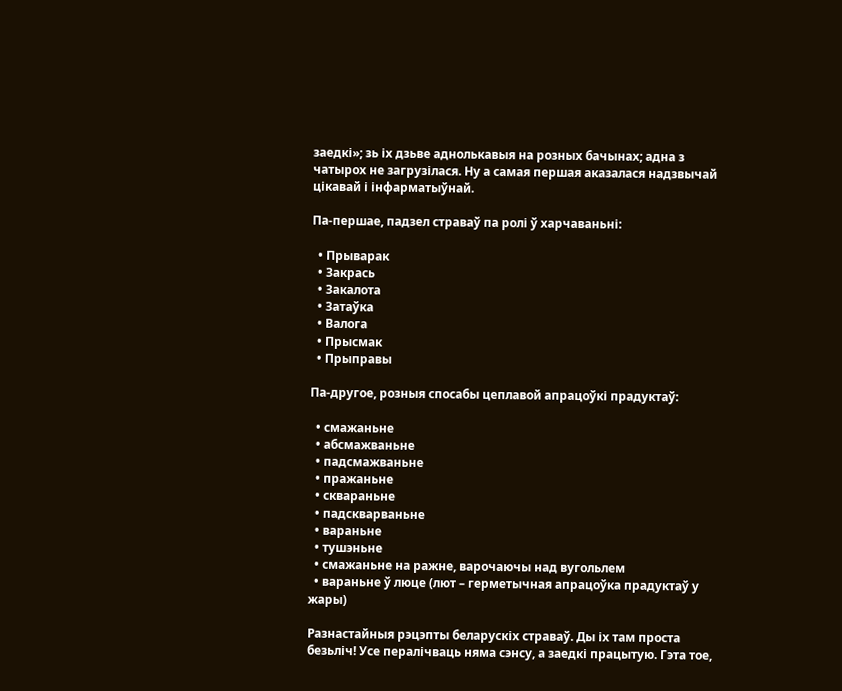заедкі»; зь іх дзьве аднолькавыя на розных бачынах; адна з чатырох не загрузілася. Ну а самая першая аказалася надзвычай цікавай і інфарматыўнай.

Па-першае, падзел страваў па ролі ў харчаваньні:

  • Прыварак
  • Закрась
  • Закалота
  • Затаўка
  • Валога
  • Прысмак
  • Прыправы

Па-другое, розныя спосабы цеплавой апрацоўкі прадуктаў:

  • смажаньне
  • абсмажваньне
  • падсмажваньне
  • пражаньне
  • сквараньне
  • падскварваньне
  • вараньне
  • тушэньне
  • смажаньне на ражне, варочаючы над вугольлем
  • вараньне ў люце (лют – герметычная апрацоўка прадуктаў у жары)

Разнастайныя рэцэпты беларускіх страваў. Ды іх там проста безьліч! Усе пералічваць няма сэнсу, а заедкі працытую. Гэта тое,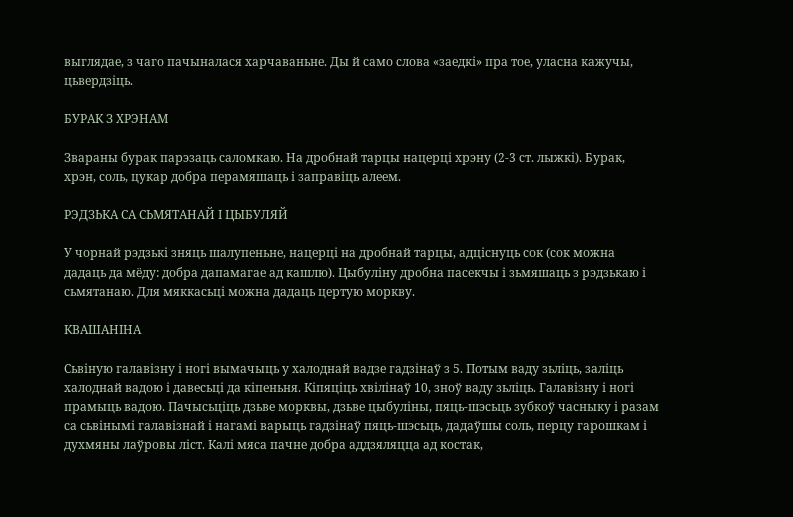выглядае, з чаго пачыналася харчаваньне. Ды й само слова «заедкі» пра тое, уласна кажучы, цьвердзіць.

БУРАК З ХРЭНАМ

Звараны бурак парэзаць саломкаю. На дробнай тарцы нацерці хрэну (2-3 ст. лыжкі). Бурак, хрэн, соль, цукар добра перамяшаць і заправіць алеем.

РЭДЗЬКА СА СЬМЯТАНАЙ І ЦЫБУЛЯЙ

У чорнай рэдзькі зняць шалупеньне, нацерці на дробнай тарцы, адціснуць сок (сок можна дадаць да мёду: добра дапамагае ад кашлю). Цыбуліну дробна пасекчы і зьмяшаць з рэдзькаю і сьмятанаю. Для мяккасьці можна дадаць цертую моркву.

КВАШАНІНА

Сьвіную галавізну і ногі вымачыць у халоднай вадзе гадзінаў з 5. Потым ваду зьліць, заліць халоднай вадою і давесьці да кіпеньня. Кіпяціць хвілінаў 10, зноў ваду зьліць. Галавізну і ногі прамыць вадою. Пачысьціць дзьве морквы, дзьве цыбуліны, пяць-шэсьць зубкоў часныку і разам са сьвінымі галавізнай і нагамі варыць гадзінаў пяць-шэсьць, дадаўшы соль, перцу гарошкам і духмяны лаўровы ліст. Калі мяса пачне добра аддзяляцца ад костак,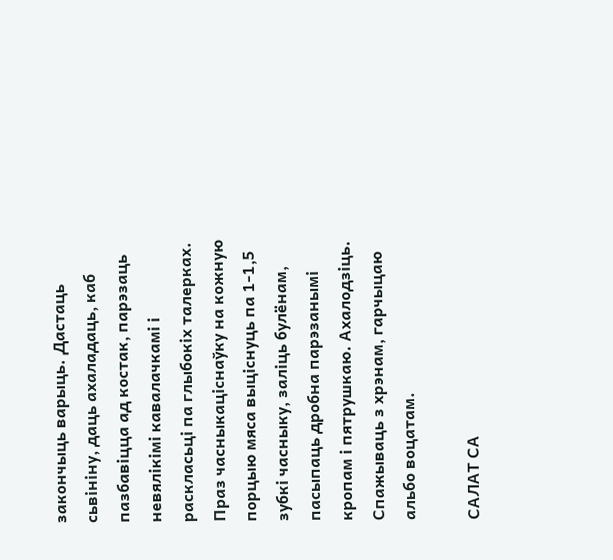закончыць варыць. Дастаць сьвініну, даць ахаладаць, каб пазбавіцца ад костак, парэзаць невялікімі кавалачкамі і раскласьці па глыбокіх талерках. Праз часныкаціснаўку на кожную порцыю мяса выціснуць па 1-1,5 зубкі часныку, заліць булёнам, пасыпаць дробна парэзанымі кропам і пятрушкаю. Ахалодзіць. Спажываць з хрэнам, гарчыцаю альбо воцатам.

САЛАТ СА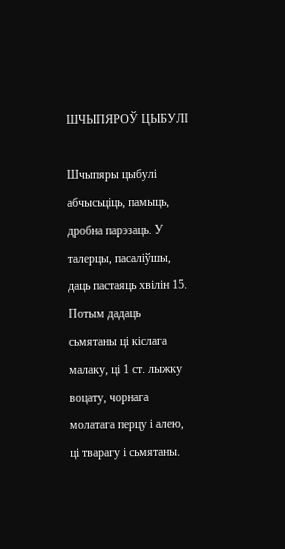ШЧЫПЯРОЎ ЦЫБУЛІ

Шчыпяры цыбулі абчысьціць, памыць, дробна парэзаць. У талерцы, пасаліўшы, даць пастаяць хвілін 15. Потым дадаць сьмятаны ці кіслага малаку, ці 1 ст. лыжку воцату, чорнага молатага перцу і алею, ці тварагу і сьмятаны.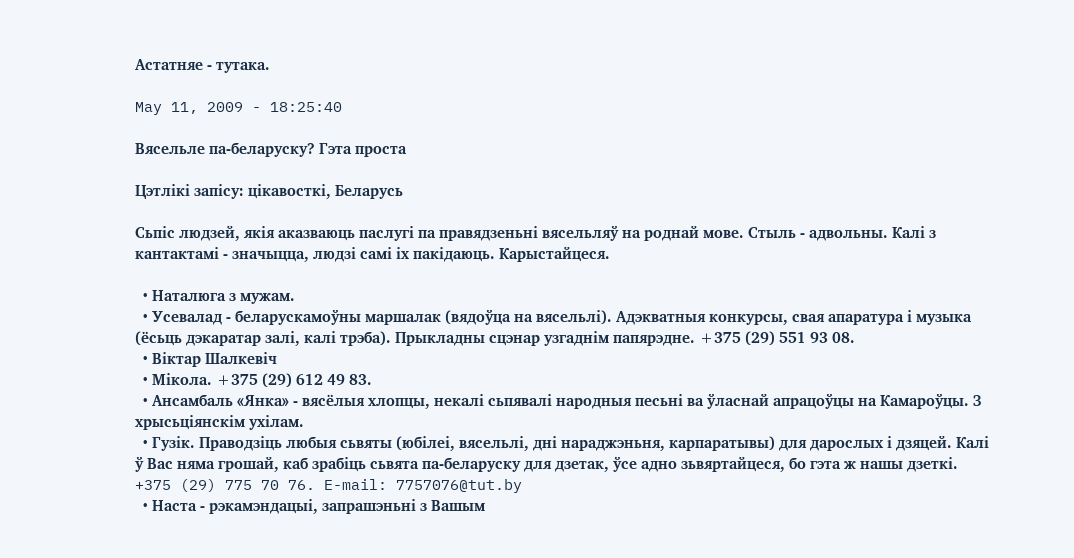Астатняе - тутака.

May 11, 2009 - 18:25:40

Вясельле па-беларуску? Гэта проста

Цэтлікі запісу: цікавосткі, Беларусь

Сьпіс людзей, якія аказваюць паслугі па правядзеньні вясельляў на роднай мове. Стыль - адвольны. Калі з кантактамі - значыцца, людзі самі іх пакідаюць. Карыстайцеся.

  • Наталюга з мужам.
  • Усевалад - беларускамоўны маршалак (вядоўца на вясельлі). Адэкватныя конкурсы, свая апаратура і музыка (ёсьць дэкаратар залі, калі трэба). Прыкладны сцэнар узгаднім папярэдне. +375 (29) 551 93 08.
  • Віктар Шалкевіч
  • Мікола. +375 (29) 612 49 83.
  • Ансамбаль «Янка» - вясёлыя хлопцы, некалі сьпявалі народныя песьні ва ўласнай апрацоўцы на Камароўцы. З хрысьціянскім ухілам.
  • Гузік. Праводзіць любыя сьвяты (юбілеі, вясельлі, дні нараджэньня, карпаратывы) для дарослых і дзяцей. Калі ў Вас няма грошай, каб зрабіць сьвята па-беларуску для дзетак, ўсе адно зьвяртайцеся, бо гэта ж нашы дзеткі. +375 (29) 775 70 76. E-mail: 7757076@tut.by
  • Наста - рэкамэндацыі, запрашэньні з Вашым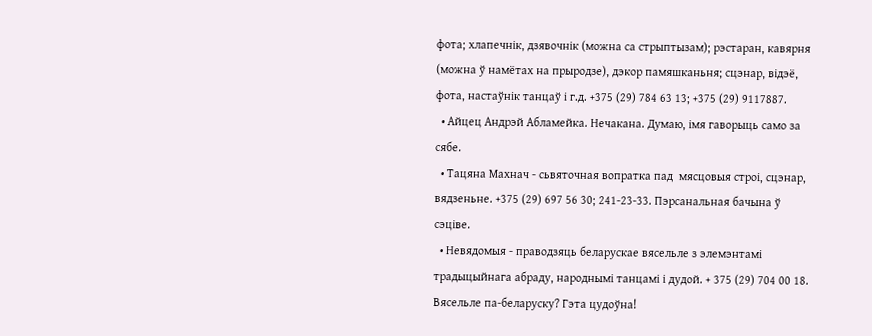фота; хлапечнік, дзявочнік (можна са стрыптызам); рэстаран, кавярня (можна ў намётах на прыродзе), дэкор памяшканьня; сцэнар, відэё, фота, настаўнік танцаў і г.д. +375 (29) 784 63 13; +375 (29) 9117887.
  • Айцец Андрэй Абламейка. Нечакана. Думаю, імя гаворыць само за сябе.
  • Тацяна Махнач - сьвяточная вопратка пад  мясцовыя строі, сцэнар, вядзеньне. +375 (29) 697 56 30; 241-23-33. Пэрсанальная бачына ў сэціве.
  • Невядомыя - праводзяць беларускае вясельле з элемэнтамі традыцыйнага абраду, народнымі танцамі і дудой. + 375 (29) 704 00 18.
Вясельле па-беларуску? Гэта цудоўна!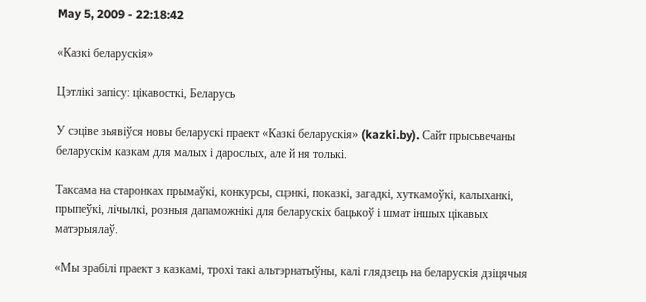May 5, 2009 - 22:18:42

«Казкі беларускія»

Цэтлікі запісу: цікавосткі, Беларусь

У сэціве зьявіўся новы беларускі праект «Казкі беларускія» (kazki.by). Cайт прысьвечаны беларускім казкам для малых і дарослых, але й ня толькі.

Таксама на старонках прымаўкі, конкурсы, сцэнкі, показкі, загадкі, хуткамоўкі, калыханкі, прыпеўкі, лічылкі, розныя дапаможнікі для беларускіх бацькоў і шмат іншых цікавых матэрыялаў.

«Мы зрабілі праект з казкамі, трохі такі альтэрнатыўны, калі глядзець на беларускія дзіцячыя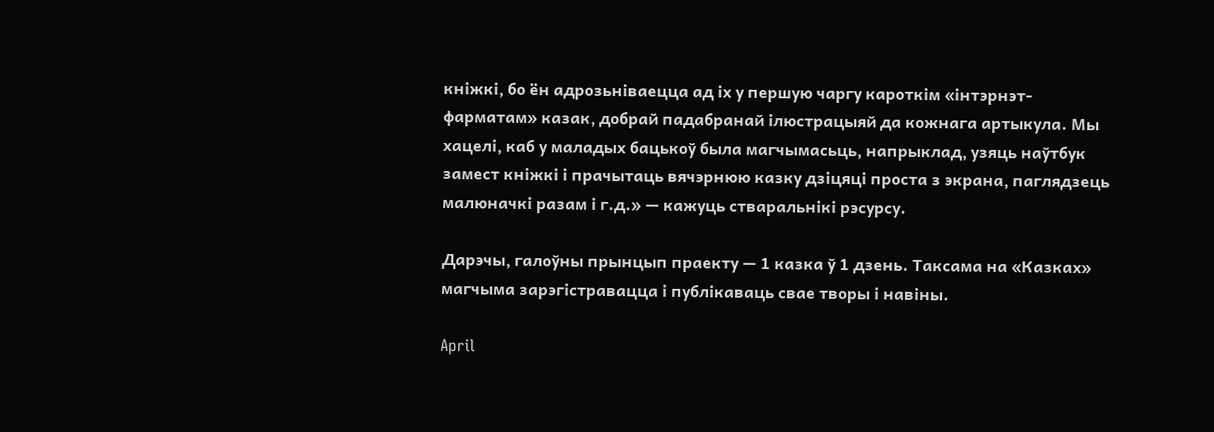кніжкі, бо ён адрозьніваецца ад іх у першую чаргу кароткім «інтэрнэт-фарматам» казак, добрай падабранай ілюстрацыяй да кожнага артыкула. Мы хацелі, каб у маладых бацькоў была магчымасьць, напрыклад, узяць наўтбук замест кніжкі і прачытаць вячэрнюю казку дзіцяці проста з экрана, паглядзець малюначкі разам і г.д.» — кажуць стваральнікі рэсурсу.

Дарэчы, галоўны прынцып праекту — 1 казка ў 1 дзень. Таксама на «Казках» магчыма зарэгістравацца і публікаваць свае творы і навіны.

April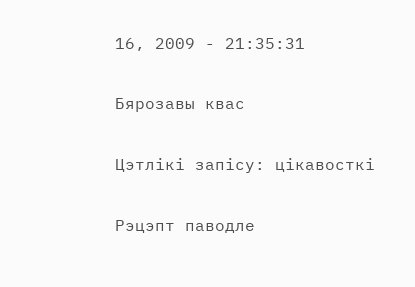16, 2009 - 21:35:31

Бярозавы квас

Цэтлікі запісу: цікавосткі

Рэцэпт паводле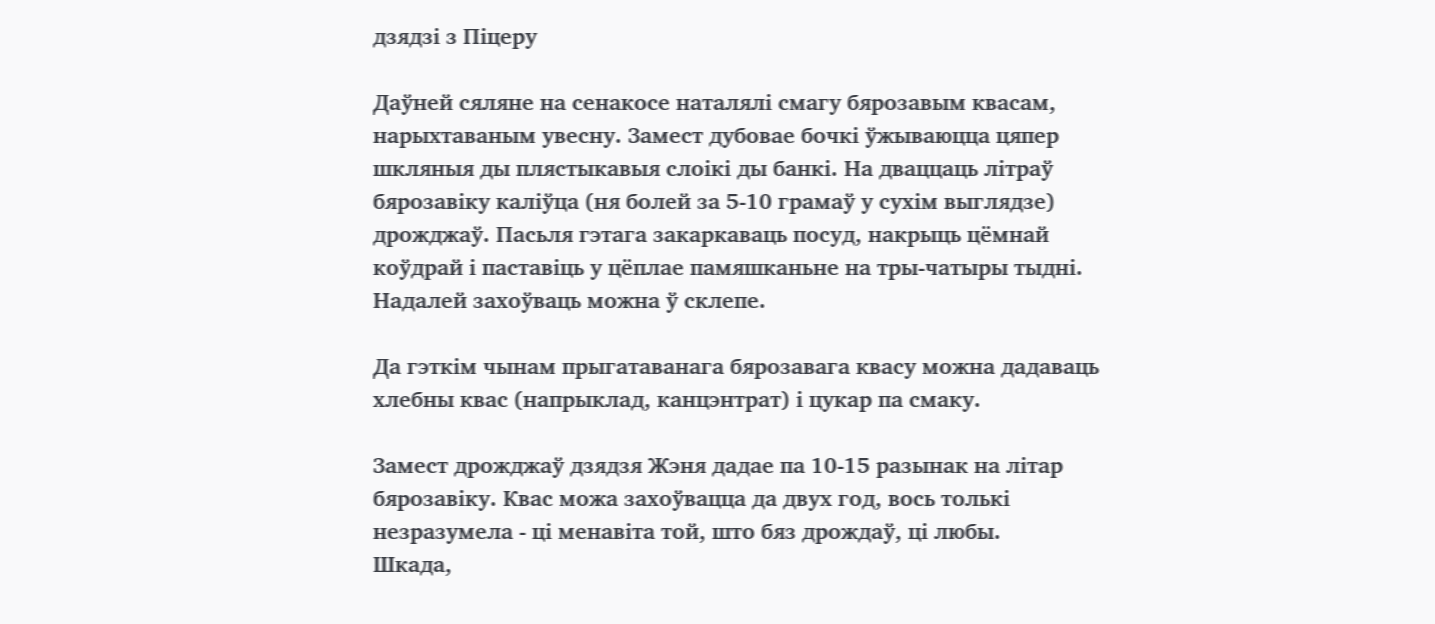дзядзі з Піцеру

Даўней сяляне на сенакосе наталялі смагу бярозавым квасам, нарыхтаваным увесну. Замест дубовае бочкі ўжываюцца цяпер шкляныя ды плястыкавыя слоікі ды банкі. На дваццаць літраў бярозавіку каліўца (ня болей за 5-10 грамаў у сухім выглядзе) дрожджаў. Пасьля гэтага закаркаваць посуд, накрыць цёмнай коўдрай і паставіць у цёплае памяшканьне на тры-чатыры тыдні. Надалей захоўваць можна ў склепе.

Да гэткім чынам прыгатаванага бярозавага квасу можна дадаваць хлебны квас (напрыклад, канцэнтрат) і цукар па смаку.

Замест дрожджаў дзядзя Жэня дадае па 10-15 разынак на літар бярозавіку. Квас можа захоўвацца да двух год, вось толькі незразумела - ці менавіта той, што бяз дрождаў, ці любы.
Шкада,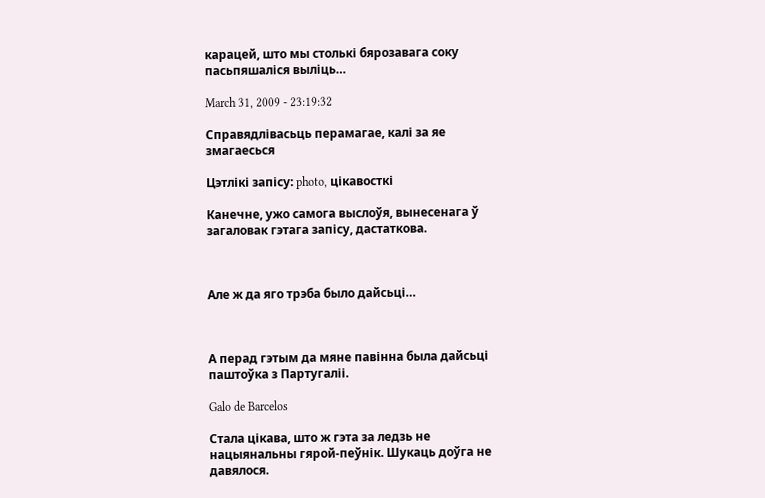карацей, што мы столькі бярозавага соку пасьпяшаліся выліць…

March 31, 2009 - 23:19:32

Справядлівасьць перамагае, калі за яе змагаесься

Цэтлікі запісу: photo, цікавосткі

Канечне, ужо самога выслоўя, вынесенага ў загаловак гэтага запісу, дастаткова.



Але ж да яго трэба было дайсьці…



А перад гэтым да мяне павінна была дайсьці паштоўка з Партугаліі.

Galo de Barcelos

Стала цікава, што ж гэта за ледзь не нацыянальны гярой-пеўнік. Шукаць доўга не давялося.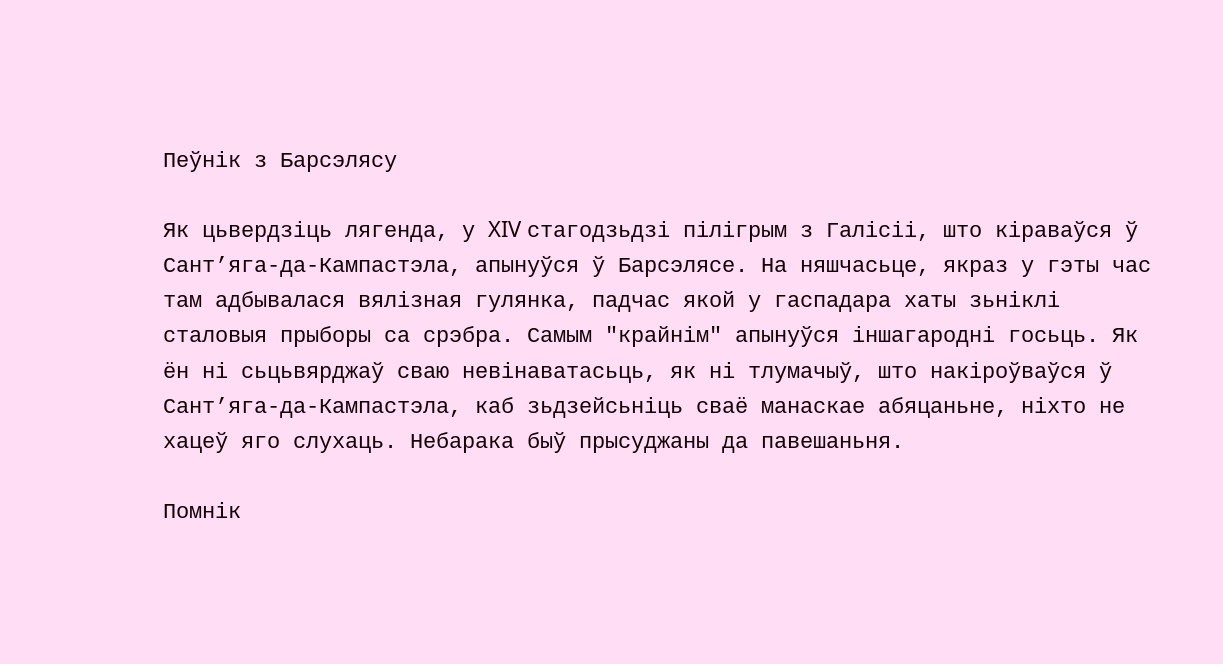Пеўнік з Барсэлясу

Як цьвердзіць лягенда, у XIV стагодзьдзі пілігрым з Галісіі, што кіраваўся ў Сант’яга-да-Кампастэла, апынуўся ў Барсэлясе. На няшчасьце, якраз у гэты час там адбывалася вялізная гулянка, падчас якой у гаспадара хаты зьніклі сталовыя прыборы са срэбра. Самым "крайнім" апынуўся іншагародні госьць. Як ён ні сьцьвярджаў сваю невінаватасьць, як ні тлумачыў, што накіроўваўся ў Сант’яга-да-Кампастэла, каб зьдзейсьніць сваё манаскае абяцаньне, ніхто не хацеў яго слухаць. Небарака быў прысуджаны да павешаньня.

Помнік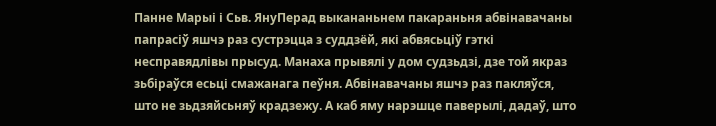Панне Марыі і Сьв. ЯнуПерад выкананьнем пакараньня абвінавачаны папрасіў яшчэ раз сустрэцца з суддзёй, які абвясьціў гэткі несправядлівы прысуд. Манаха прывялі у дом судзьдзі, дзе той якраз зьбіраўся есьці смажанага пеўня. Абвінавачаны яшчэ раз пакляўся, што не зьдзяйсьняў крадзежу. А каб яму нарэшце паверылі, дадаў, што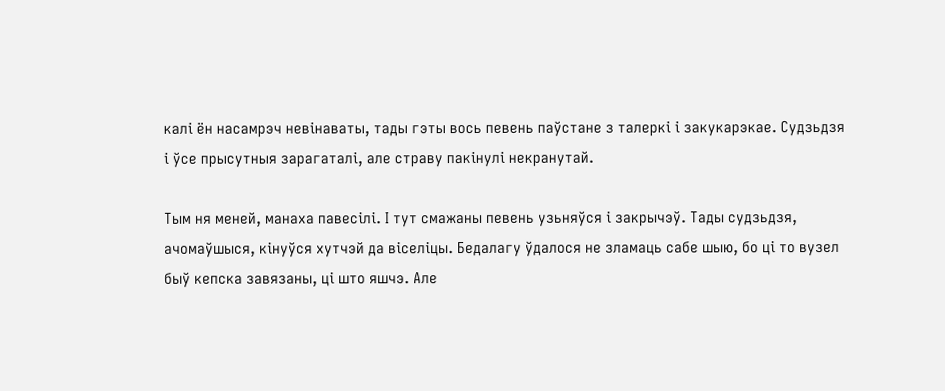калі ён насамрэч невінаваты, тады гэты вось певень паўстане з талеркі і закукарэкае. Судзьдзя і ўсе прысутныя зарагаталі, але страву пакінулі некранутай.

Тым ня меней, манаха павесілі. І тут смажаны певень узьняўся і закрычэў. Тады судзьдзя, ачомаўшыся, кінуўся хутчэй да віселіцы. Бедалагу ўдалося не зламаць сабе шыю, бо ці то вузел быў кепска завязаны, ці што яшчэ. Але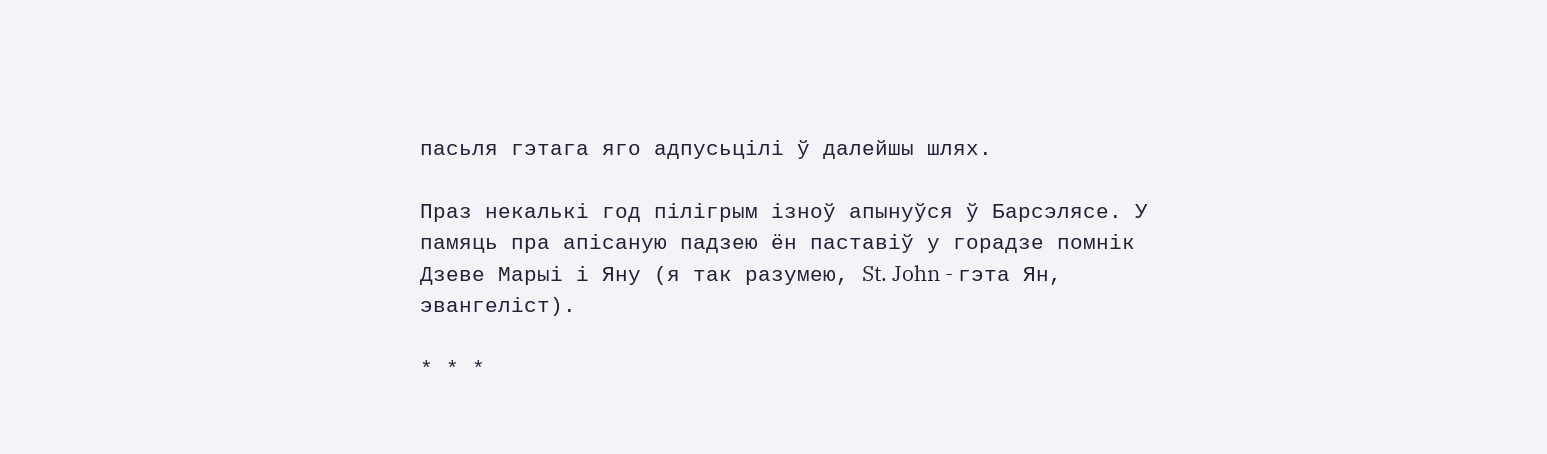пасьля гэтага яго адпусьцілі ў далейшы шлях.

Праз некалькі год пілігрым ізноў апынуўся ў Барсэлясе. У памяць пра апісаную падзею ён паставіў у горадзе помнік Дзеве Марыі і Яну (я так разумею, St. John - гэта Ян, эвангеліст).

* * *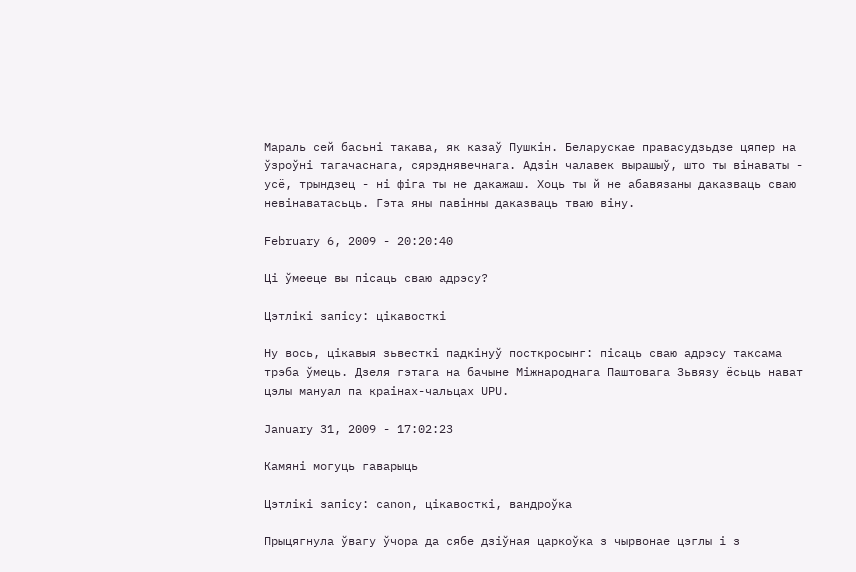Мараль сей басьні такава, як казаў Пушкін. Беларускае правасудзьдзе цяпер на ўзроўні тагачаснага, сярэднявечнага. Адзін чалавек вырашыў, што ты вінаваты - усё, трындзец - ні фіга ты не дакажаш. Хоць ты й не абавязаны даказваць сваю невінаватасьць. Гэта яны павінны даказваць тваю віну.

February 6, 2009 - 20:20:40

Ці ўмееце вы пісаць сваю адрэсу?

Цэтлікі запісу: цікавосткі

Ну вось, цікавыя зьвесткі падкінуў посткросынг: пісаць сваю адрэсу таксама трэба ўмець. Дзеля гэтага на бачыне Міжнароднага Паштовага Зьвязу ёсьць нават цэлы мануал па краінах-чальцах UPU.

January 31, 2009 - 17:02:23

Камяні могуць гаварыць

Цэтлікі запісу: canon, цікавосткі, вандроўка

Прыцягнула ўвагу ўчора да сябе дзіўная царкоўка з чырвонае цэглы і з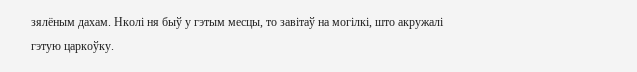зялёным дахам. Нколі ня быў у гэтым месцы, то завітаў на могілкі, што акружалі гэтую царкоўку.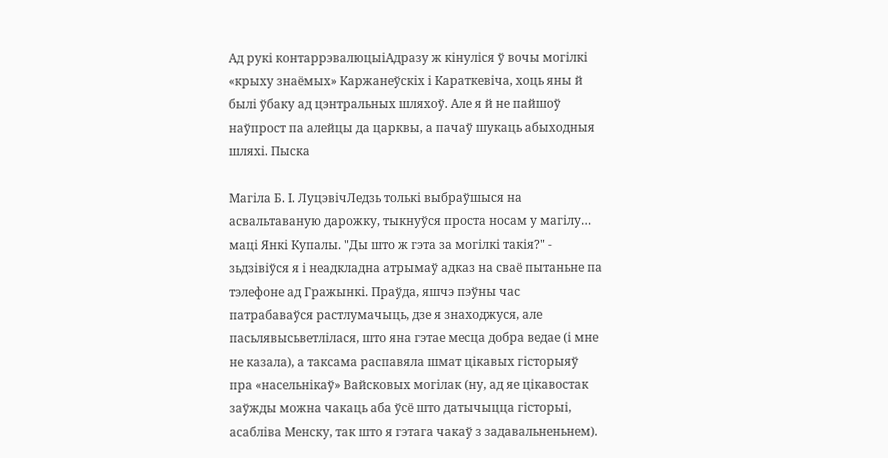Ад рукі контаррэвалюцыіАдразу ж кінуліся ў вочы могілкі «крыху знаёмых» Каржанеўскіх і Караткевіча, хоць яны й былі ўбаку ад цэнтральных шляхоў. Але я й не пайшоў наўпрост па алейцы да царквы, а пачаў шукаць абыходныя шляхі. Пыска

Магіла Б. І. ЛуцэвічЛедзь толькі выбраўшыся на асвальтаваную дарожку, тыкнуўся проста носам у магілу… маці Янкі Купалы. "Ды што ж гэта за могілкі такія?" - зьдзівіўся я і неадкладна атрымаў адказ на сваё пытаньне па тэлефоне ад Гражынкі. Праўда, яшчэ пэўны час патрабаваўся растлумачыць, дзе я знаходжуся, але пасьлявысьветлілася, што яна гэтае месца добра ведае (і мне не казала), а таксама распавяла шмат цікавых гісторыяў пра «насельнікаў» Вайсковых могілак (ну, ад яе цікавостак заўжды можна чакаць аба ўсё што датычыцца гісторыі, асабліва Менску, так што я гэтага чакаў з задавальненьнем).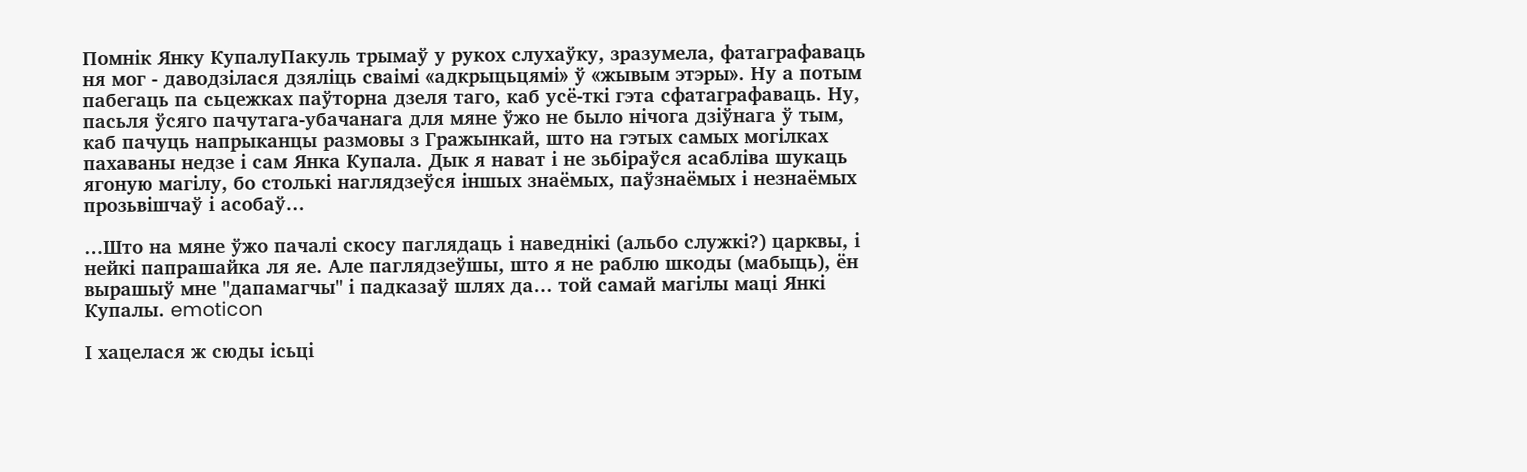Помнік Янку КупалуПакуль трымаў у рукох слухаўку, зразумела, фатаграфаваць ня мог - даводзілася дзяліць сваімі «адкрыцьцямі» ў «жывым этэры». Ну а потым пабегаць па сьцежках паўторна дзеля таго, каб усё-ткі гэта сфатаграфаваць. Ну, пасьля ўсяго пачутага-убачанага для мяне ўжо не было нічога дзіўнага ў тым, каб пачуць напрыканцы размовы з Гражынкай, што на гэтых самых могілках пахаваны недзе і сам Янка Купала. Дык я нават і не зьбіраўся асабліва шукаць ягоную магілу, бо столькі наглядзеўся іншых знаёмых, паўзнаёмых і незнаёмых прозьвішчаў і асобаў…

…Што на мяне ўжо пачалі скосу паглядаць і наведнікі (альбо служкі?) царквы, і нейкі папрашайка ля яе. Але паглядзеўшы, што я не раблю шкоды (мабыць), ён вырашыў мне "дапамагчы" і падказаў шлях да… той самай магілы маці Янкі Купалы. emoticon

І хацелася ж сюды ісьці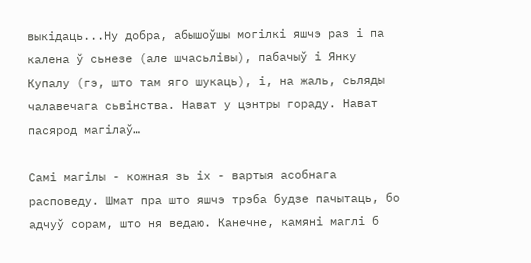выкідаць...Ну добра, абышоўшы могілкі яшчэ раз і па калена ў сьнезе (але шчасьлівы), пабачыў і Янку Купалу (гэ, што там яго шукаць), і, на жаль, сьляды чалавечага сьвінства. Нават у цэнтры гораду. Нават пасярод магілаў…

Самі магілы - кожная зь іх - вартыя асобнага расповеду. Шмат пра што яшчэ трэба будзе пачытаць, бо адчуў сорам, што ня ведаю. Канечне, камяні маглі б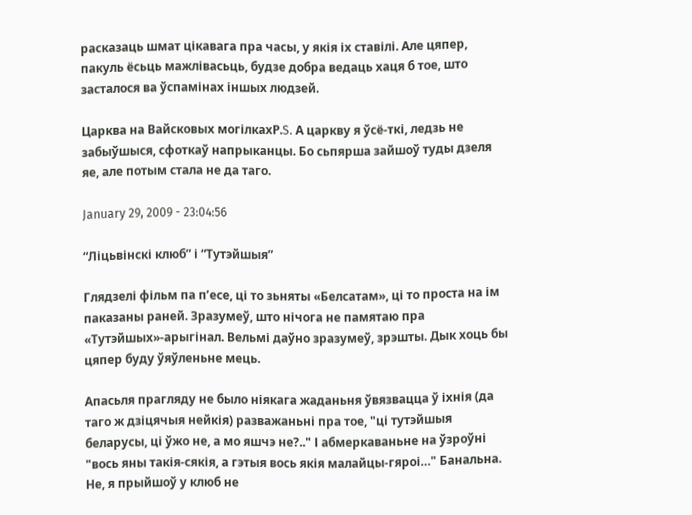расказаць шмат цікавага пра часы, у якія іх ставілі. Але цяпер, пакуль ёсьць мажлівасьць, будзе добра ведаць хаця б тое, што засталося ва ўспамінах іншых людзей.

Царква на Вайсковых могілкахP.S. А царкву я ўсё-ткі, ледзь не забыўшыся, сфоткаў напрыканцы. Бо сьпярша зайшоў туды дзеля яе, але потым стала не да таго.

January 29, 2009 - 23:04:56

“Ліцьвінскі клюб” і “Тутэйшыя”

Глядзелі фільм па п’есе, ці то зьняты «Белсатам», ці то проста на ім паказаны раней. Зразумеў, што нічога не памятаю пра «Тутэйшых»-арыгінал. Вельмі даўно зразумеў, зрэшты. Дык хоць бы цяпер буду ўяўленьне мець.

Апасьля прагляду не было ніякага жаданьня ўвязвацца ў іхнія (да таго ж дзіцячыя нейкія) разважаньні пра тое, "ці тутэйшыя беларусы, ці ўжо не, а мо яшчэ не?.." І абмеркаваньне на ўзроўні "вось яны такія-сякія, а гэтыя вось якія малайцы-гяроі…" Банальна. Не, я прыйшоў у клюб не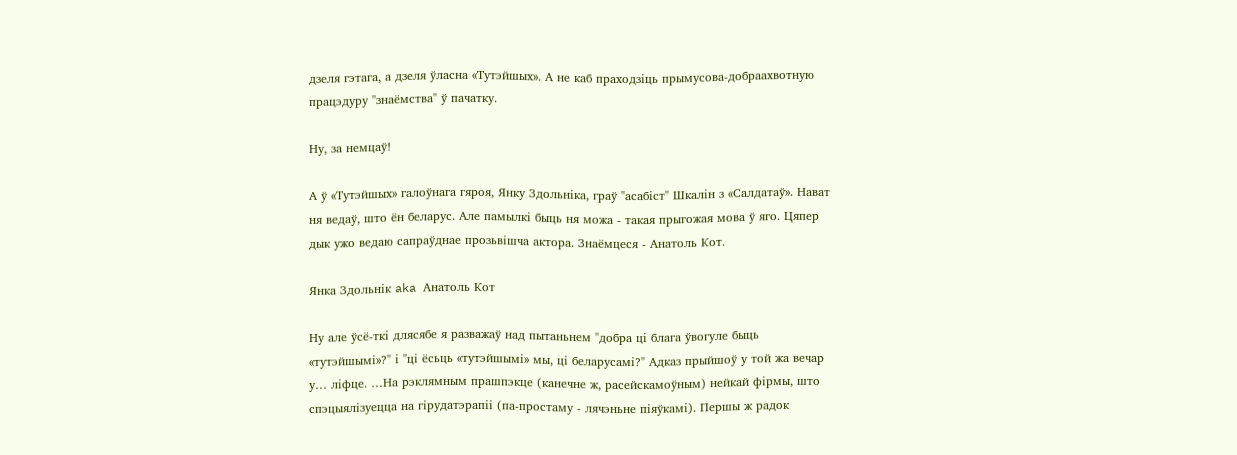дзеля гэтага, а дзеля ўласна «Тутэйшых». А не каб праходзіць прымусова-добраахвотную працэдуру "знаёмства" ў пачатку.

Ну, за немцаў!

А ў «Тутэйшых» галоўнага гяроя, Янку Здольніка, граў "асабіст" Шкалін з «Салдатаў». Нават ня ведаў, што ён беларус. Але памылкі быць ня можа - такая прыгожая мова ў яго. Цяпер дык ужо ведаю сапраўднае прозьвішча актора. Знаёмцеся - Анатоль Кот.

Янка Здольнік aka Анатоль Кот

Ну але ўсё-ткі длясябе я разважаў над пытаньнем "добра ці блага ўвогуле быць «тутэйшымі»?" і "ці ёсьць «тутэйшымі» мы, ці беларусамі?" Адказ прыйшоў у той жа вечар у… ліфце. …На рэклямным прашпэкце (канечне ж, расейскамоўным) нейкай фірмы, што спэцыялізуецца на гірудатэрапіі (па-простаму - лячэньне піяўкамі). Першы ж радок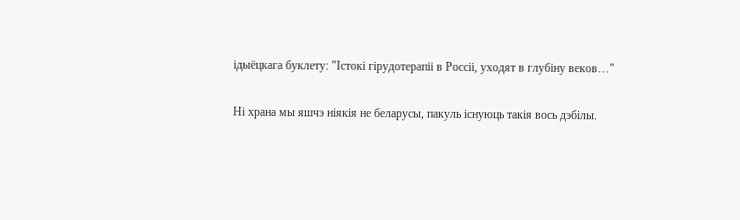ідыёцкага буклету: "Істокі гірудотерапіі в Россіі, уходят в глубіну веков…"

Ні храна мы яшчэ ніякія не беларусы, пакуль існуюць такія вось дэбілы.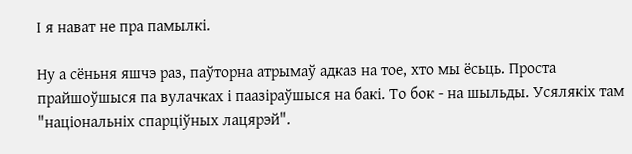І я нават не пра памылкі.

Ну а сёньня яшчэ раз, паўторна атрымаў адказ на тое, хто мы ёсьць. Проста прайшоўшыся па вулачках і паазіраўшыся на бакі. То бок - на шыльды. Усялякіх там "національніх спарціўных лацярэй".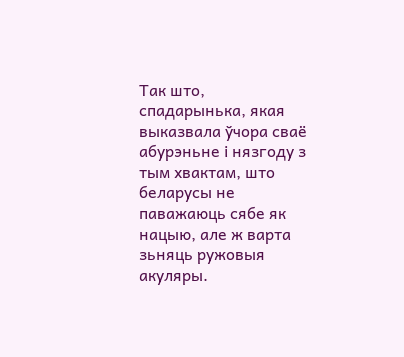Так што, спадарынька, якая выказвала ўчора сваё абурэньне і нязгоду з тым хвактам, што беларусы не паважаюць сябе як нацыю, але ж варта зьняць ружовыя акуляры.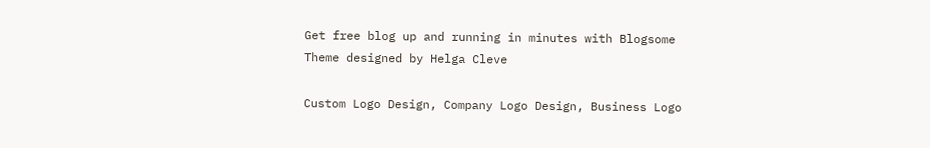Get free blog up and running in minutes with Blogsome
Theme designed by Helga Cleve

Custom Logo Design, Company Logo Design, Business Logo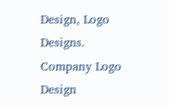Design, Logo Designs.
Company Logo Design